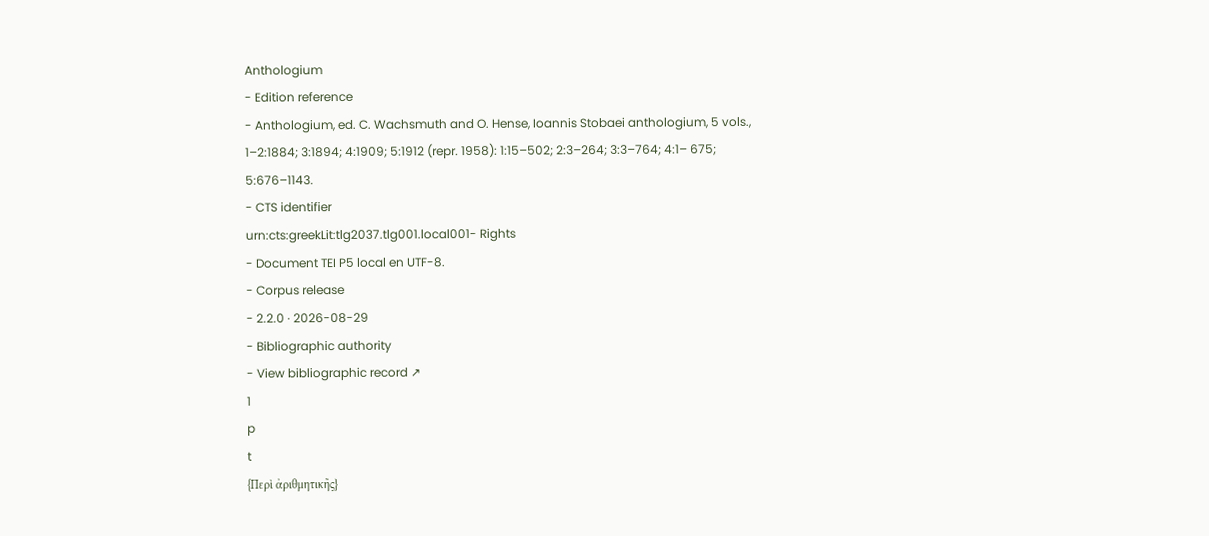Anthologium
- Edition reference
- Anthologium, ed. C. Wachsmuth and O. Hense, Ioannis Stobaei anthologium, 5 vols., 1–2:1884; 3:1894; 4:1909; 5:1912 (repr. 1958): 1:15–502; 2:3–264; 3:3–764; 4:1– 675; 5:676–1143.
- CTS identifier
urn:cts:greekLit:tlg2037.tlg001.local001- Rights
- Document TEI P5 local en UTF-8.
- Corpus release
- 2.2.0 · 2026-08-29
- Bibliographic authority
- View bibliographic record ↗
1
p
t
{Περὶ ἀριθμητικῆς}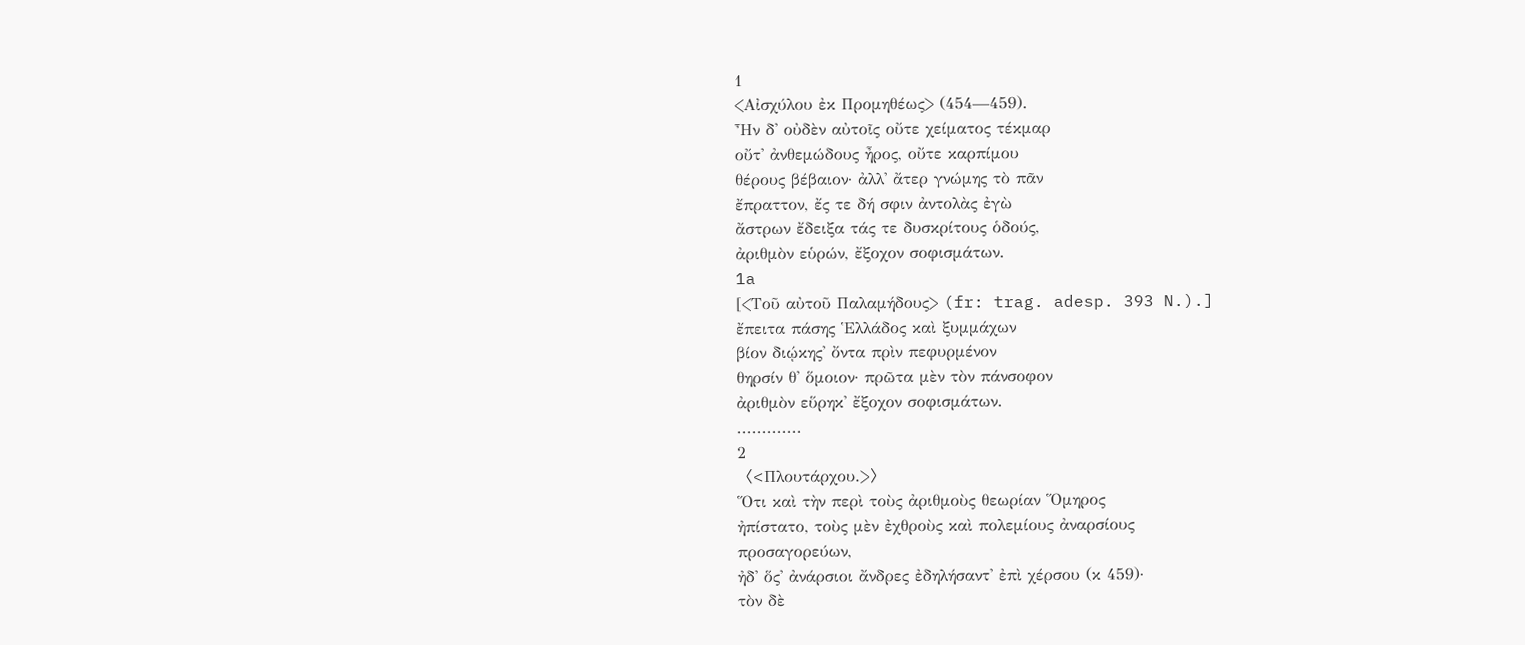1
<Αἰσχύλου ἐκ Προμηθέως> (454—459).
Ἦν δ' οὐδὲν αὐτοῖς οὔτε χείματος τέκμαρ
οὔτ' ἀνθεμώδους ἦρος, οὔτε καρπίμου
θέρους βέβαιον· ἀλλ' ἄτερ γνώμης τὸ πᾶν
ἔπραττον, ἔς τε δή σφιν ἀντολὰς ἐγὼ
ἄστρων ἔδειξα τάς τε δυσκρίτους ὁδούς,
ἀριθμὸν εὑρών, ἔξοχον σοφισμάτων.
1a
[<Τοῦ αὐτοῦ Παλαμήδους> (fr: trag. adesp. 393 N.).]
ἔπειτα πάσης Ἑλλάδος καὶ ξυμμάχων
βίον διῴκης' ὄντα πρὶν πεφυρμένον
θηρσίν θ' ὅμοιον· πρῶτα μὲν τὸν πάνσοφον
ἀριθμὸν εὕρηκ' ἔξοχον σοφισμάτων.
.............
2
〈<Πλουτάρχου.>〉
Ὅτι καὶ τὴν περὶ τοὺς ἀριθμοὺς θεωρίαν Ὅμηρος
ἠπίστατο, τοὺς μὲν ἐχθροὺς καὶ πολεμίους ἀναρσίους
προσαγορεύων,
ἠδ' ὅς' ἀνάρσιοι ἄνδρες ἐδηλήσαντ' ἐπὶ χέρσου (κ 459)·
τὸν δὲ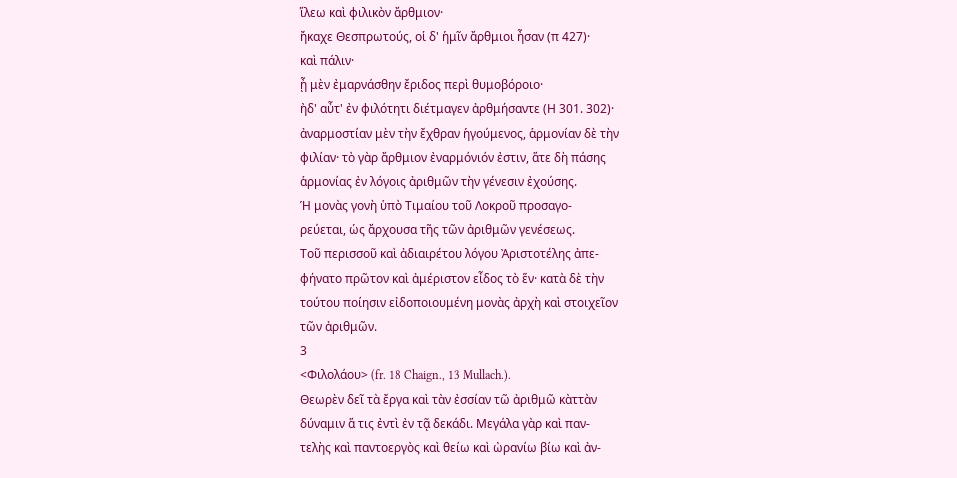ἵλεω καὶ φιλικὸν ἄρθμιον·
ἤκαχε Θεσπρωτούς, οἱ δ' ἡμῖν ἄρθμιοι ἦσαν (π 427)·
καὶ πάλιν·
ᾖ μὲν ἐμαρνάσθην ἔριδος περὶ θυμοβόροιο·
ἠδ' αὖτ' ἐν φιλότητι διέτμαγεν ἀρθμήσαντε (Η 301. 302)·
ἀναρμοστίαν μὲν τὴν ἔχθραν ἡγούμενος, ἁρμονίαν δὲ τὴν
φιλίαν· τὸ γὰρ ἄρθμιον ἐναρμόνιόν ἐστιν, ἅτε δὴ πάσης
ἁρμονίας ἐν λόγοις ἀριθμῶν τὴν γένεσιν ἐχούσης.
Ἡ μονὰς γονὴ ὑπὸ Τιμαίου τοῦ Λοκροῦ προσαγο-
ρεύεται, ὡς ἄρχουσα τῆς τῶν ἀριθμῶν γενέσεως.
Τοῦ περισσοῦ καὶ ἀδιαιρέτου λόγου Ἀριστοτέλης ἀπε-
φήνατο πρῶτον καὶ ἀμέριστον εἶδος τὸ ἕν· κατὰ δὲ τὴν
τούτου ποίησιν εἰδοποιουμένη μονὰς ἀρχὴ καὶ στοιχεῖον
τῶν ἀριθμῶν.
3
<Φιλολάου> (fr. 18 Chaign., 13 Mullach.).
Θεωρὲν δεῖ τὰ ἔργα καὶ τὰν ἐσσίαν τῶ ἀριθμῶ κὰττὰν
δύναμιν ἅ τις ἐντὶ ἐν τᾷ δεκάδι. Μεγάλα γὰρ καὶ παν-
τελὴς καὶ παντοεργὸς καὶ θείω καὶ ὠρανίω βίω καὶ ἀν-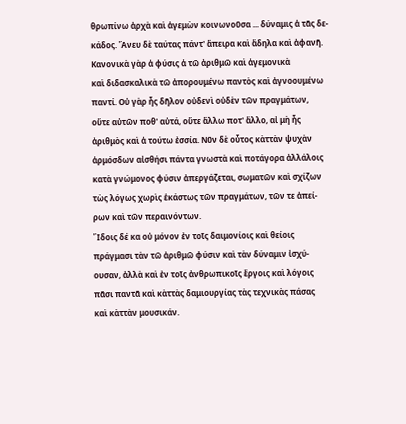θρωπίνω ἀρχὰ καὶ ἁγεμὼν κοινωνοῦσα ... δύναμις ἁ τᾶς δε-
κάδος. Ἄνευ δὲ ταύτας πάντ' ἄπειρα καὶ ἄδηλα καὶ ἀφανῆ.
Κανονικὰ γὰρ ἁ φύσις ἁ τῶ ἀριθμῶ καὶ ἁγεμονικὰ
καὶ διδασκαλικὰ τῶ ἀπορουμένω παντὸς καὶ ἀγνοουμένω
παντί. Οὐ γὰρ ἦς δῆλον οὐδενὶ οὐδὲν τῶν πραγμάτων,
οὔτε αὐτῶν ποθ' αὑτά, οὔτε ἄλλω ποτ' ἄλλο, αἰ μὴ ἦς
ἀριθμὸς καὶ ἁ τούτω ἐσσία. Νῦν δὲ οὗτος κὰττὰν ψυχὰν
ἁρμόσδων αἰσθήσι πάντα γνωστὰ καὶ ποτάγορα ἀλλάλοις
κατὰ γνώμονος φύσιν ἀπεργάζεται, σωματῶν καὶ σχίζων
τὼς λόγως χωρὶς ἑκάστως τῶν πραγμάτων, τῶν τε ἀπεί-
ρων καὶ τῶν περαινόντων.
Ἴδοις δέ κα οὐ μόνον ἐν τοῖς δαιμονίοις καὶ θείοις
πράγμασι τὰν τῶ ἀριθμῶ φύσιν καὶ τὰν δύναμιν ἰσχύ-
ουσαν, ἀλλὰ καὶ ἐν τοῖς ἀνθρωπικοῖς ἔργοις καὶ λόγοις
πᾶσι παντᾶ καὶ κὰττὰς δαμιουργίας τὰς τεχνικὰς πάσας
καὶ κὰττὰν μουσικάν.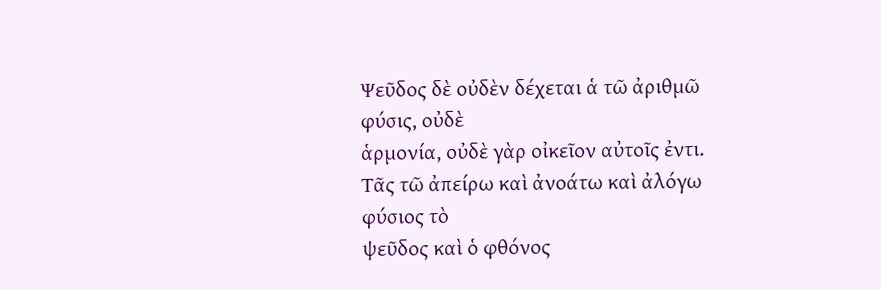Ψεῦδος δὲ οὐδὲν δέχεται ἁ τῶ ἀριθμῶ φύσις, οὐδὲ
ἁρμονία, οὐδὲ γὰρ οἰκεῖον αὐτοῖς ἐντι.
Τᾶς τῶ ἀπείρω καὶ ἀνοάτω καὶ ἀλόγω φύσιος τὸ
ψεῦδος καὶ ὁ φθόνος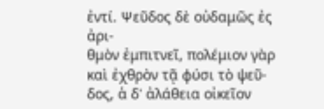ἐντί. Ψεῦδος δὲ οὐδαμῶς ἐς ἀρι-
θμὸν ἐμπιτνεῖ, πολέμιον γὰρ καὶ ἐχθρὸν τᾷ φύσι τὸ ψεῦ-
δος, ἁ δ' ἀλάθεια οἰκεῖον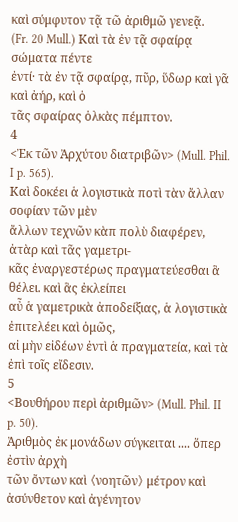καὶ σύμφυτον τᾷ τῶ ἀριθμῶ γενεᾷ.
(Fr. 20 Mull.) Καὶ τὰ ἐν τᾷ σφαίρᾳ σώματα πέντε
ἐντί· τὰ ἐν τᾷ σφαίρᾳ, πῦρ, ὕδωρ καὶ γᾶ καὶ ἀήρ, καὶ ὁ
τᾶς σφαίρας ὁλκὰς πέμπτον.
4
<Ἐκ τῶν Ἀρχύτου διατριβῶν> (Mull. Phil. I p. 565).
Καὶ δοκέει ἁ λογιστικὰ ποτὶ τὰν ἄλλαν σοφίαν τῶν μὲν
ἄλλων τεχνῶν κὰπ πολὺ διαφέρεν, ἀτὰρ καὶ τᾶς γαμετρι-
κᾶς ἐναργεστέρως πραγματεύεσθαι ἃ θέλει. καὶ ἃς ἐκλείπει
αὖ ἁ γαμετρικὰ ἀποδείξιας, ἁ λογιστικὰ ἐπιτελέει καὶ ὁμῶς,
αἰ μὴν εἰδέων ἐντὶ ἁ πραγματεία, καὶ τὰ ἐπὶ τοῖς εἴδεσιν.
5
<Βουθήρου περὶ ἀριθμῶν> (Mull. Phil. II p. 50).
Ἀριθμὸς ἐκ μονάδων σύγκειται .... ὅπερ ἐστὶν ἀρχὴ
τῶν ὄντων καὶ 〈νοητῶν〉 μέτρον καὶ ἀσύνθετον καὶ ἀγένητον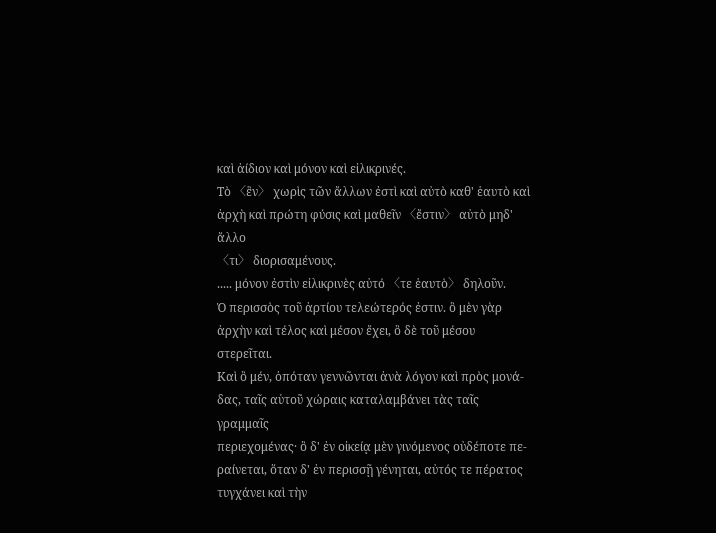καὶ ἀίδιον καὶ μόνον καὶ εἰλικρινές.
Τὸ 〈ἓν〉 χωρὶς τῶν ἄλλων ἐστὶ καὶ αὐτὸ καθ' ἑαυτὸ καὶ
ἀρχὴ καὶ πρώτη φύσις καὶ μαθεῖν 〈ἔστιν〉 αὐτὸ μηδ' ἄλλο
〈τι〉 διορισαμένους.
..... μόνον ἐστὶν εἰλικρινὲς αὐτό 〈τε ἑαυτὸ〉 δηλοῦν.
Ὁ περισσὸς τοῦ ἀρτίου τελεώτερός ἐστιν. ὃ μὲν γὰρ
ἀρχὴν καὶ τέλος καὶ μέσον ἔχει, ὃ δὲ τοῦ μέσου στερεῖται.
Καὶ ὃ μέν, ὁπόταν γεννῶνται ἀνὰ λόγον καὶ πρὸς μονά-
δας, ταῖς αὑτοῦ χώραις καταλαμβάνει τὰς ταῖς γραμμαῖς
περιεχομένας· ὃ δ' ἐν οἰκείᾳ μὲν γινόμενος οὐδέποτε πε-
ραίνεται, ὅταν δ' ἐν περισσῇ γένηται, αὐτός τε πέρατος
τυγχάνει καὶ τὴν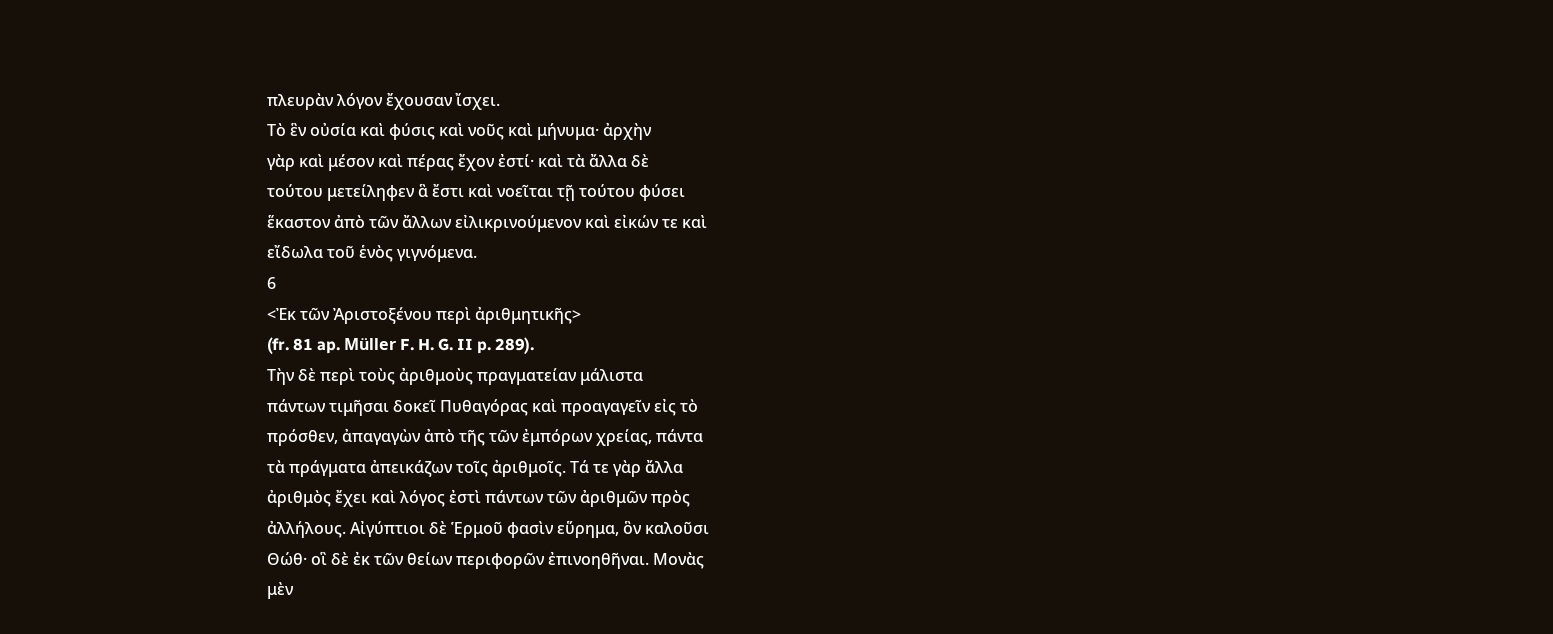πλευρὰν λόγον ἔχουσαν ἴσχει.
Τὸ ἓν οὐσία καὶ φύσις καὶ νοῦς καὶ μήνυμα· ἀρχὴν
γὰρ καὶ μέσον καὶ πέρας ἔχον ἐστί· καὶ τὰ ἄλλα δὲ
τούτου μετείληφεν ἃ ἔστι καὶ νοεῖται τῇ τούτου φύσει
ἕκαστον ἀπὸ τῶν ἄλλων εἰλικρινούμενον καὶ εἰκών τε καὶ
εἴδωλα τοῦ ἑνὸς γιγνόμενα.
6
<Ἐκ τῶν Ἀριστοξένου περὶ ἀριθμητικῆς>
(fr. 81 ap. Müller F. H. G. II p. 289).
Τὴν δὲ περὶ τοὺς ἀριθμοὺς πραγματείαν μάλιστα
πάντων τιμῆσαι δοκεῖ Πυθαγόρας καὶ προαγαγεῖν εἰς τὸ
πρόσθεν, ἀπαγαγὼν ἀπὸ τῆς τῶν ἐμπόρων χρείας, πάντα
τὰ πράγματα ἀπεικάζων τοῖς ἀριθμοῖς. Τά τε γὰρ ἄλλα
ἀριθμὸς ἔχει καὶ λόγος ἐστὶ πάντων τῶν ἀριθμῶν πρὸς
ἀλλήλους. Αἰγύπτιοι δὲ Ἑρμοῦ φασὶν εὕρημα, ὃν καλοῦσι
Θώθ· οἳ δὲ ἐκ τῶν θείων περιφορῶν ἐπινοηθῆναι. Μονὰς
μὲν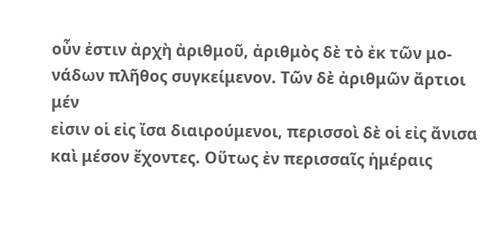οὖν ἐστιν ἀρχὴ ἀριθμοῦ, ἀριθμὸς δὲ τὸ ἐκ τῶν μο-
νάδων πλῆθος συγκείμενον. Τῶν δὲ ἀριθμῶν ἄρτιοι μέν
εἰσιν οἱ εἰς ἴσα διαιρούμενοι, περισσοὶ δὲ οἱ εἰς ἄνισα
καὶ μέσον ἔχοντες. Οὕτως ἐν περισσαῖς ἡμέραις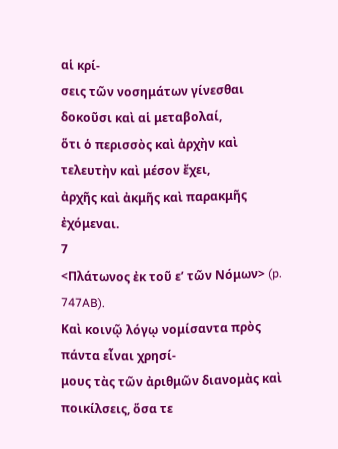αἱ κρί-
σεις τῶν νοσημάτων γίνεσθαι δοκοῦσι καὶ αἱ μεταβολαί,
ὅτι ὁ περισσὸς καὶ ἀρχὴν καὶ τελευτὴν καὶ μέσον ἔχει,
ἀρχῆς καὶ ἀκμῆς καὶ παρακμῆς ἐχόμεναι.
7
<Πλάτωνος ἐκ τοῦ εʹ τῶν Νόμων> (p. 747AB).
Καὶ κοινῷ λόγῳ νομίσαντα πρὸς πάντα εἶναι χρησί-
μους τὰς τῶν ἀριθμῶν διανομὰς καὶ ποικίλσεις, ὅσα τε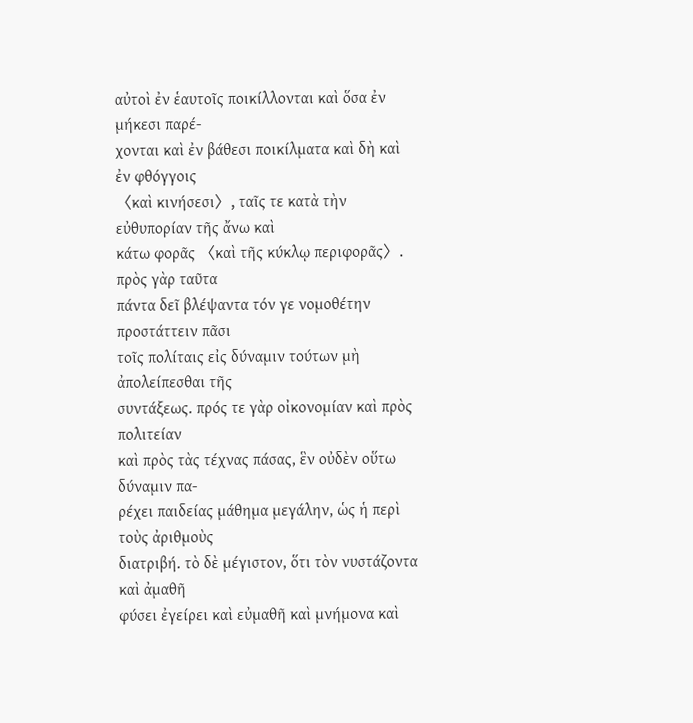αὐτοὶ ἐν ἑαυτοῖς ποικίλλονται καὶ ὅσα ἐν μήκεσι παρέ-
χονται καὶ ἐν βάθεσι ποικίλματα καὶ δὴ καὶ ἐν φθόγγοις
〈καὶ κινήσεσι〉, ταῖς τε κατὰ τὴν εὐθυπορίαν τῆς ἄνω καὶ
κάτω φορᾶς 〈καὶ τῆς κύκλῳ περιφορᾶς〉. πρὸς γὰρ ταῦτα
πάντα δεῖ βλέψαντα τόν γε νομοθέτην προστάττειν πᾶσι
τοῖς πολίταις εἰς δύναμιν τούτων μὴ ἀπολείπεσθαι τῆς
συντάξεως. πρός τε γὰρ οἰκονομίαν καὶ πρὸς πολιτείαν
καὶ πρὸς τὰς τέχνας πάσας, ἓν οὐδὲν οὕτω δύναμιν πα-
ρέχει παιδείας μάθημα μεγάλην, ὡς ἡ περὶ τοὺς ἀριθμοὺς
διατριβή. τὸ δὲ μέγιστον, ὅτι τὸν νυστάζοντα καὶ ἀμαθῆ
φύσει ἐγείρει καὶ εὐμαθῆ καὶ μνήμονα καὶ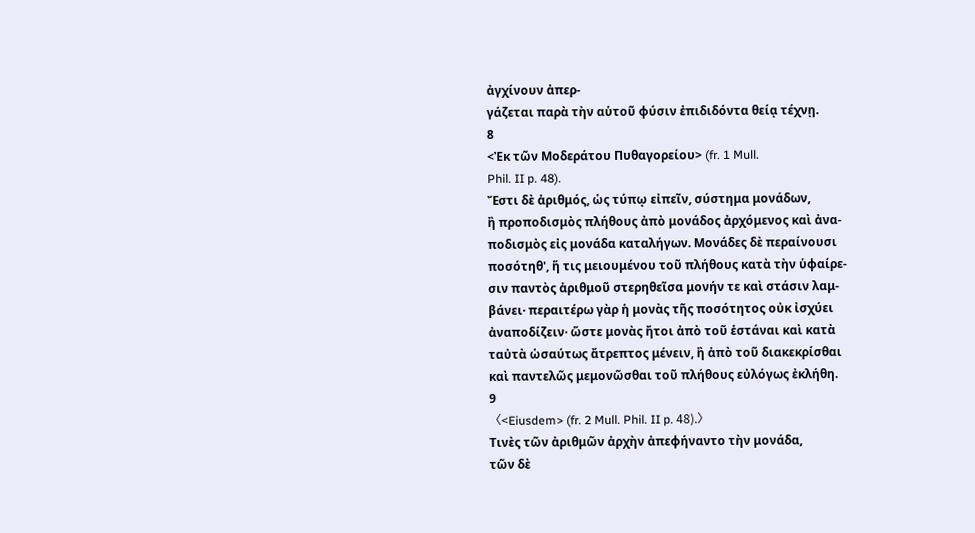ἀγχίνουν ἀπερ-
γάζεται παρὰ τὴν αὑτοῦ φύσιν ἐπιδιδόντα θείᾳ τέχνῃ.
8
<Ἐκ τῶν Μοδεράτου Πυθαγορείου> (fr. 1 Mull.
Phil. II p. 48).
Ἔστι δὲ ἀριθμός, ὡς τύπῳ εἰπεῖν, σύστημα μονάδων,
ἢ προποδισμὸς πλήθους ἀπὸ μονάδος ἀρχόμενος καὶ ἀνα-
ποδισμὸς εἰς μονάδα καταλήγων. Μονάδες δὲ περαίνουσι
ποσότηθ', ἥ τις μειουμένου τοῦ πλήθους κατὰ τὴν ὑφαίρε-
σιν παντὸς ἀριθμοῦ στερηθεῖσα μονήν τε καὶ στάσιν λαμ-
βάνει· περαιτέρω γὰρ ἡ μονὰς τῆς ποσότητος οὐκ ἰσχύει
ἀναποδίζειν· ὥστε μονὰς ἤτοι ἀπὸ τοῦ ἑστάναι καὶ κατὰ
ταὐτὰ ὡσαύτως ἄτρεπτος μένειν, ἢ ἀπὸ τοῦ διακεκρίσθαι
καὶ παντελῶς μεμονῶσθαι τοῦ πλήθους εὐλόγως ἐκλήθη.
9
〈<Eiusdem> (fr. 2 Mull. Phil. II p. 48).〉
Τινὲς τῶν ἀριθμῶν ἀρχὴν ἀπεφήναντο τὴν μονάδα,
τῶν δὲ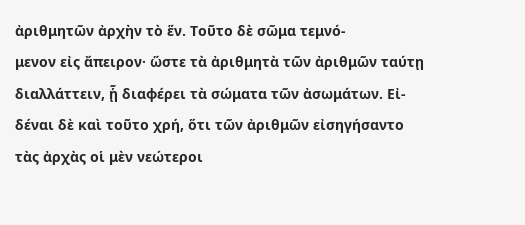ἀριθμητῶν ἀρχὴν τὸ ἕν. Τοῦτο δὲ σῶμα τεμνό-
μενον εἰς ἄπειρον· ὥστε τὰ ἀριθμητὰ τῶν ἀριθμῶν ταύτῃ
διαλλάττειν, ᾗ διαφέρει τὰ σώματα τῶν ἀσωμάτων. Εἰ-
δέναι δὲ καὶ τοῦτο χρή, ὅτι τῶν ἀριθμῶν εἰσηγήσαντο
τὰς ἀρχὰς οἱ μὲν νεώτεροι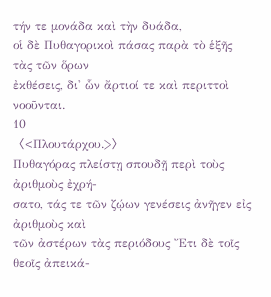τήν τε μονάδα καὶ τὴν δυάδα,
οἱ δὲ Πυθαγορικοὶ πάσας παρὰ τὸ ἑξῆς τὰς τῶν ὅρων
ἐκθέσεις, δι' ὧν ἄρτιοί τε καὶ περιττοὶ νοοῦνται.
10
〈<Πλουτάρχου.>〉
Πυθαγόρας πλείστῃ σπουδῇ περὶ τοὺς ἀριθμοὺς ἐχρή-
σατο, τάς τε τῶν ζῴων γενέσεις ἀνῆγεν εἰς ἀριθμοὺς καὶ
τῶν ἀστέρων τὰς περιόδους Ἔτι δὲ τοῖς θεοῖς ἀπεικά-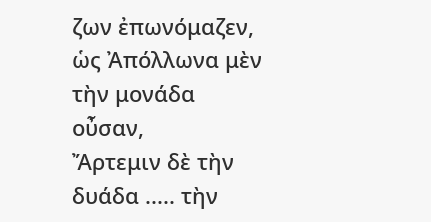ζων ἐπωνόμαζεν, ὡς Ἀπόλλωνα μὲν τὴν μονάδα οὖσαν,
Ἄρτεμιν δὲ τὴν δυάδα ..... τὴν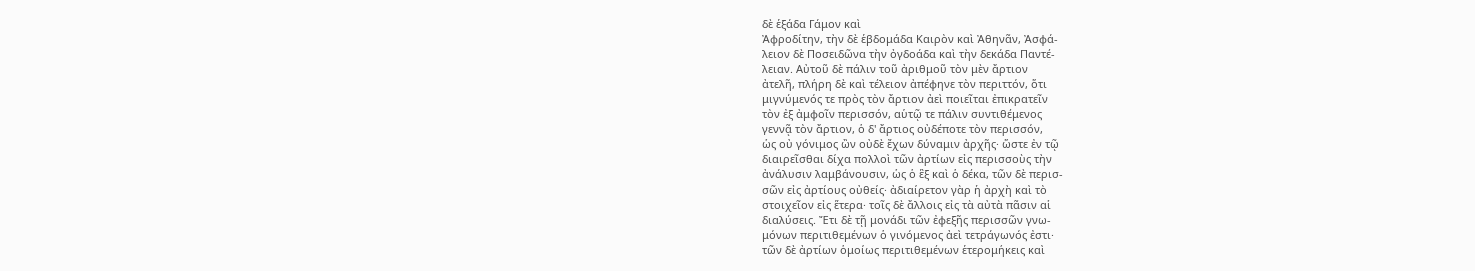δὲ ἑξάδα Γάμον καὶ
Ἀφροδίτην, τὴν δὲ ἑβδομάδα Καιρὸν καὶ Ἀθηνᾶν, Ἀσφά-
λειον δὲ Ποσειδῶνα τὴν ὀγδοάδα καὶ τὴν δεκάδα Παντέ-
λειαν. Αὐτοῦ δὲ πάλιν τοῦ ἀριθμοῦ τὸν μὲν ἄρτιον
ἀτελῆ, πλήρη δὲ καὶ τέλειον ἀπέφηνε τὸν περιττόν, ὅτι
μιγνύμενός τε πρὸς τὸν ἄρτιον ἀεὶ ποιεῖται ἐπικρατεῖν
τὸν ἐξ ἀμφοῖν περισσόν, αὑτῷ τε πάλιν συντιθέμενος
γεννᾷ τὸν ἄρτιον, ὁ δ' ἄρτιος οὐδέποτε τὸν περισσόν,
ὡς οὐ γόνιμος ὢν οὐδὲ ἔχων δύναμιν ἀρχῆς· ὥστε ἐν τῷ
διαιρεῖσθαι δίχα πολλοὶ τῶν ἀρτίων εἰς περισσοὺς τὴν
ἀνάλυσιν λαμβάνουσιν, ὡς ὁ ἓξ καὶ ὁ δέκα, τῶν δὲ περισ-
σῶν εἰς ἀρτίους οὐθείς· ἀδιαίρετον γὰρ ἡ ἀρχὴ καὶ τὸ
στοιχεῖον εἰς ἕτερα· τοῖς δὲ ἄλλοις εἰς τὰ αὐτὰ πᾶσιν αἱ
διαλύσεις. Ἔτι δὲ τῇ μονάδι τῶν ἐφεξῆς περισσῶν γνω-
μόνων περιτιθεμένων ὁ γινόμενος ἀεὶ τετράγωνός ἐστι·
τῶν δὲ ἀρτίων ὁμοίως περιτιθεμένων ἑτερομήκεις καὶ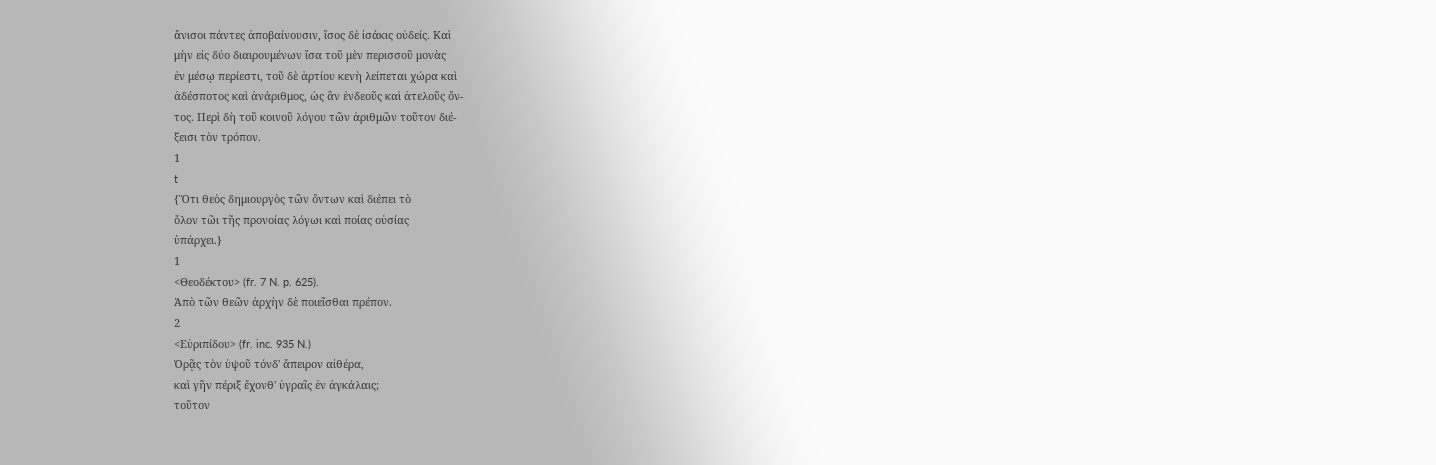ἄνισοι πάντες ἀποβαίνουσιν, ἴσος δὲ ἰσάκις οὐδείς. Καὶ
μὴν εἰς δύο διαιρουμένων ἴσα τοῦ μὲν περισσοῦ μονὰς
ἐν μέσῳ περίεστι, τοῦ δὲ ἀρτίου κενὴ λείπεται χώρα καὶ
ἀδέσποτος καὶ ἀνάριθμος, ὡς ἂν ἐνδεοῦς καὶ ἀτελοῦς ὄν-
τος. Περὶ δὴ τοῦ κοινοῦ λόγου τῶν ἀριθμῶν τοῦτον διέ-
ξεισι τὸν τρόπον.
1
t
{Ὅτι θεὸς δημιουργὸς τῶν ὄντων καὶ διέπει τὸ
ὅλον τῶι τῆς προνοίας λόγωι καὶ ποίας οὐσίας
ὑπάρχει.}
1
<Θεοδέκτου> (fr. 7 N. p. 625).
Ἀπὸ τῶν θεῶν ἀρχὴν δὲ ποιεῖσθαι πρέπον.
2
<Εὐριπίδου> (fr. inc. 935 N.)
Ὁρᾷς τὸν ὑψοῦ τόνδ' ἄπειρον αἰθέρα,
καὶ γῆν πέριξ ἔχονθ' ὑγραῖς ἐν ἀγκάλαις;
τοῦτον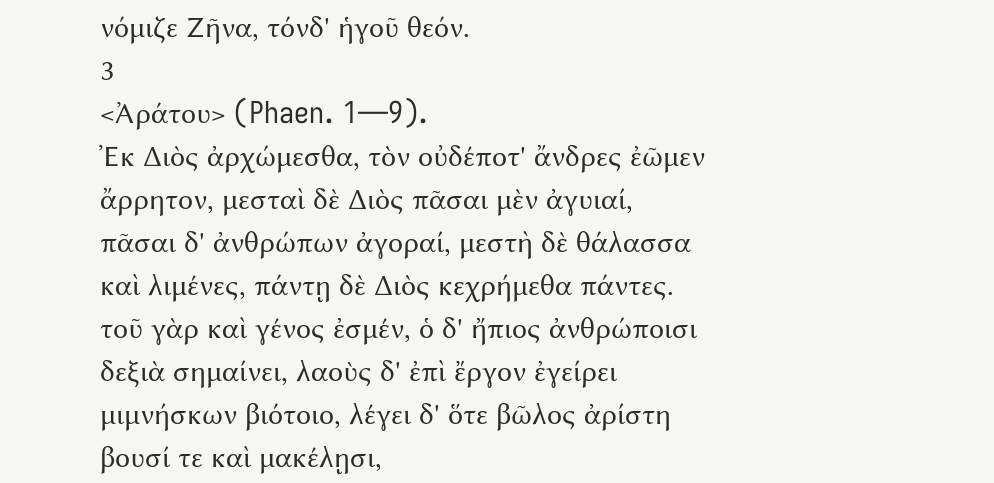νόμιζε Ζῆνα, τόνδ' ἡγοῦ θεόν.
3
<Ἀράτου> (Phaen. 1—9).
Ἐκ Διὸς ἀρχώμεσθα, τὸν οὐδέποτ' ἄνδρες ἐῶμεν
ἄρρητον, μεσταὶ δὲ Διὸς πᾶσαι μὲν ἀγυιαί,
πᾶσαι δ' ἀνθρώπων ἀγοραί, μεστὴ δὲ θάλασσα
καὶ λιμένες, πάντῃ δὲ Διὸς κεχρήμεθα πάντες.
τοῦ γὰρ καὶ γένος ἐσμέν, ὁ δ' ἤπιος ἀνθρώποισι
δεξιὰ σημαίνει, λαοὺς δ' ἐπὶ ἔργον ἐγείρει
μιμνήσκων βιότοιο, λέγει δ' ὅτε βῶλος ἀρίστη
βουσί τε καὶ μακέλῃσι,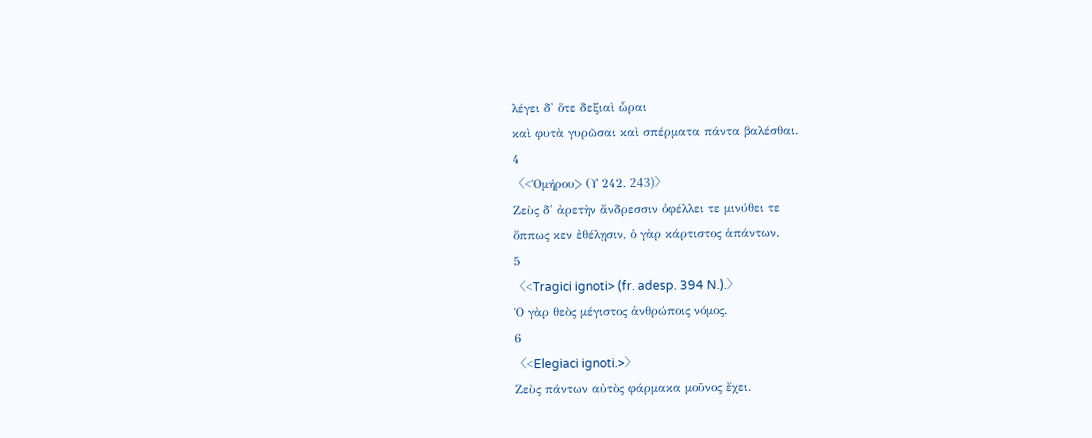λέγει δ' ὅτε δεξιαὶ ὧραι
καὶ φυτὰ γυρῶσαι καὶ σπέρματα πάντα βαλέσθαι.
4
〈<Ὁμήρου> (Υ 242. 243)〉
Ζεὺς δ' ἀρετὴν ἄνδρεσσιν ὀφέλλει τε μινύθει τε
ὅππως κεν ἐθέλῃσιν, ὁ γὰρ κάρτιστος ἁπάντων.
5
〈<Tragici ignoti> (fr. adesp. 394 N.).〉
Ὁ γὰρ θεὸς μέγιστος ἀνθρώποις νόμος.
6
〈<Elegiaci ignoti.>〉
Ζεὺς πάντων αὐτὸς φάρμακα μοῦνος ἔχει.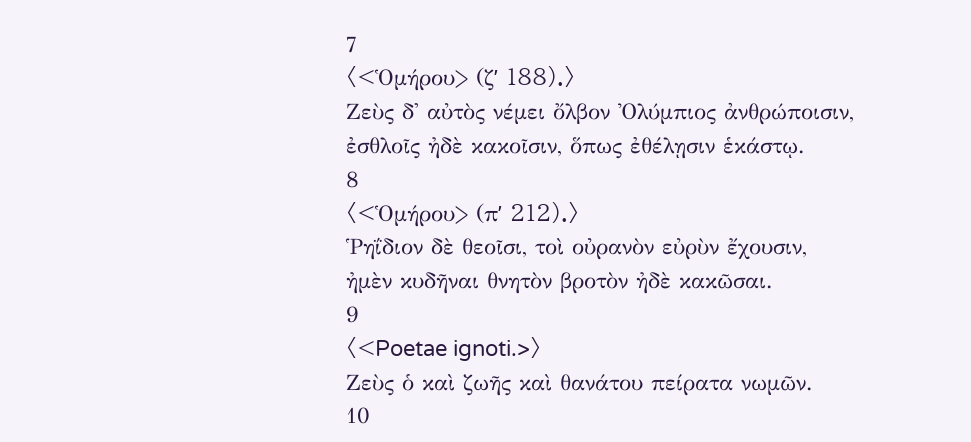7
〈<Ὁμήρου> (ζʹ 188).〉
Ζεὺς δ' αὐτὸς νέμει ὄλβον Ὀλύμπιος ἀνθρώποισιν,
ἐσθλοῖς ἠδὲ κακοῖσιν, ὅπως ἐθέλῃσιν ἑκάστῳ.
8
〈<Ὁμήρου> (πʹ 212).〉
Ῥηΐδιον δὲ θεοῖσι, τοὶ οὐρανὸν εὐρὺν ἔχουσιν,
ἠμὲν κυδῆναι θνητὸν βροτὸν ἠδὲ κακῶσαι.
9
〈<Poetae ignoti.>〉
Ζεὺς ὁ καὶ ζωῆς καὶ θανάτου πείρατα νωμῶν.
10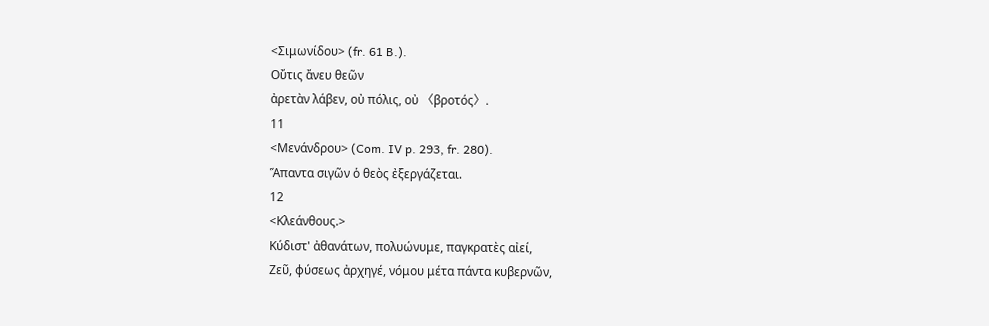<Σιμωνίδου> (fr. 61 B.).
Οὔτις ἄνευ θεῶν
ἀρετὰν λάβεν, οὐ πόλις, οὐ 〈βροτός〉.
11
<Μενάνδρου> (Com. IV p. 293, fr. 280).
Ἅπαντα σιγῶν ὁ θεὸς ἐξεργάζεται.
12
<Κλεάνθους.>
Κύδιστ' ἀθανάτων, πολυώνυμε, παγκρατὲς αἰεί,
Ζεῦ, φύσεως ἀρχηγέ, νόμου μέτα πάντα κυβερνῶν,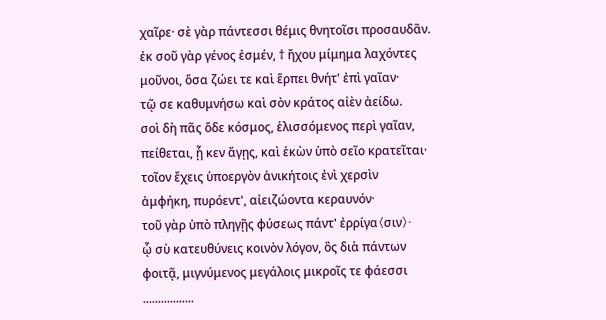χαῖρε· σὲ γὰρ πάντεσσι θέμις θνητοῖσι προσαυδᾶν.
ἐκ σοῦ γὰρ γένος ἐσμέν, † ἤχου μίμημα λαχόντες
μοῦνοι, ὅσα ζώει τε καὶ ἕρπει θνήτ' ἐπὶ γαῖαν·
τῷ σε καθυμνήσω καὶ σὸν κράτος αἰὲν ἀείδω.
σοὶ δὴ πᾶς ὅδε κόσμος, ἑλισσόμενος περὶ γαῖαν,
πείθεται, ᾗ κεν ἄγῃς, καὶ ἑκὼν ὑπὸ σεῖο κρατεῖται·
τοῖον ἔχεις ὑποεργὸν ἀνικήτοις ἐνὶ χερσὶν
ἀμφήκη, πυρόεντ', αἰειζώοντα κεραυνόν·
τοῦ γὰρ ὑπὸ πληγῇς φύσεως πάντ' ἐρρίγα〈σιν〉·
ᾧ σὺ κατευθύνεις κοινὸν λόγον, ὃς διὰ πάντων
φοιτᾷ, μιγνύμενος μεγάλοις μικροῖς τε φάεσσι
.................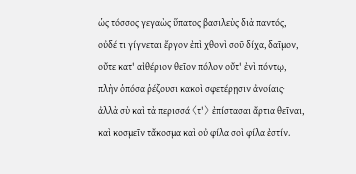ὡς τόσσος γεγαὼς ὕπατος βασιλεὺς διὰ παντός,
οὐδέ τι γίγνεται ἔργον ἐπὶ χθονὶ σοῦ δίχα, δαῖμον,
οὔτε κατ' αἰθέριον θεῖον πόλον οὔτ' ἐνὶ πόντῳ,
πλὴν ὁπόσα ῥέζουσι κακοὶ σφετέρῃσιν ἀνοίαις·
ἀλλὰ σὺ καὶ τὰ περισσά 〈τ'〉 ἐπίστασαι ἄρτια θεῖναι,
καὶ κοσμεῖν τἄκοσμα καὶ οὐ φίλα σοὶ φίλα ἐστίν.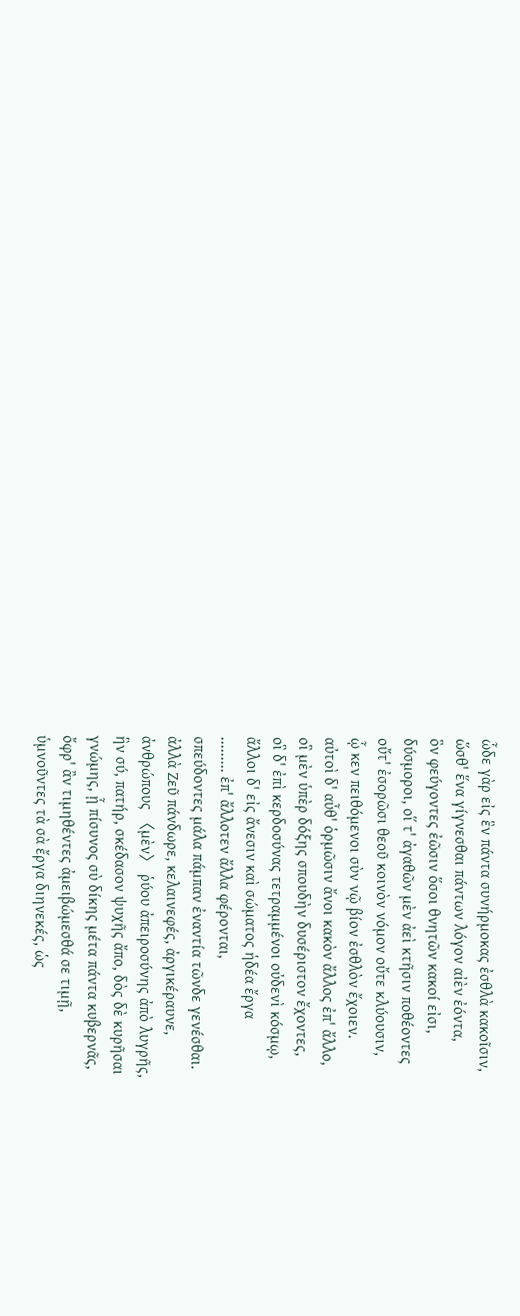ὧδε γὰρ εἰς ἓν πάντα συνήρμοκας ἐσθλὰ κακοῖσιν,
ὥσθ' ἕνα γίγνεσθαι πάντων λόγον αἰὲν ἐόντα,
ὃν φεύγοντες ἐῶσιν ὅσοι θνητῶν κακοί εἰσι,
δύσμοροι, οἵ τ' ἀγαθῶν μὲν ἀεὶ κτῆσιν ποθέοντες
οὔτ' ἐσορῶσι θεοῦ κοινὸν νόμον οὔτε κλύουσιν,
ᾧ κεν πειθόμενοι σὺν νῷ βίον ἐσθλὸν ἔχοιεν.
αὐτοὶ δ' αὖθ' ὁρμῶσιν ἄνοι κακὸν ἄλλος ἐπ' ἄλλο,
οἳ μὲν ὑπὲρ δόξης σπουδὴν δυσέριστον ἔχοντες,
οἳ δ' ἐπὶ κερδοσύνας τετραμμένοι οὐδενὶ κόσμῳ,
ἄλλοι δ' εἰς ἄνεσιν καὶ σώματος ἡδέα ἔργα
......... ἐπ' ἄλλοτεν ἄλλα φέρονται,
σπεύδοντες μάλα πάμπαν ἐναντία τῶνδε γενέσθαι.
ἀλλὰ Ζεῦ πάνδωρε, κελαινεφές, ἀργικέραυνε,
ἀνθρώπους 〈μὲν〉 ῥύου ἀπειροσύνης ἀπὸ λυγρῆς,
ἣν σύ, πατήρ, σκέδασον ψυχῆς ἄπο, δὸς δὲ κυρῆσαι
γνώμης, ᾗ πίσυνος σὺ δίκης μέτα πάντα κυβερνᾶς,
ὄφρ' ἂν τιμηθέντες ἀμειβώμεσθά σε τιμῇ,
ὑμνοῦντες τὰ σὰ ἔργα διηνεκές, ὡς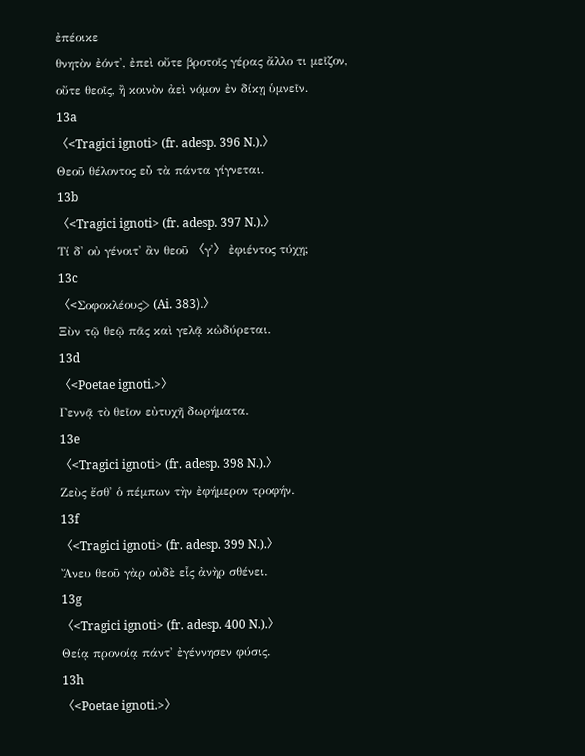ἐπέοικε
θνητὸν ἐόντ', ἐπεὶ οὔτε βροτοῖς γέρας ἄλλο τι μεῖζον,
οὔτε θεοῖς, ἢ κοινὸν ἀεὶ νόμον ἐν δίκῃ ὑμνεῖν.
13a
〈<Tragici ignoti> (fr. adesp. 396 N.).〉
Θεοῦ θέλοντος εὖ τὰ πάντα γίγνεται.
13b
〈<Tragici ignoti> (fr. adesp. 397 N.).〉
Τί δ' οὐ γένοιτ' ἂν θεοῦ 〈γ'〉 ἐφιέντος τύχῃ;
13c
〈<Σοφοκλέους> (Ai. 383).〉
Ξὺν τῷ θεῷ πᾶς καὶ γελᾷ κὠδύρεται.
13d
〈<Poetae ignoti.>〉
Γεννᾷ τὸ θεῖον εὐτυχῆ δωρήματα.
13e
〈<Tragici ignoti> (fr. adesp. 398 N.).〉
Ζεὺς ἔσθ' ὁ πέμπων τὴν ἐφήμερον τροφήν.
13f
〈<Tragici ignoti> (fr. adesp. 399 N.).〉
Ἄνευ θεοῦ γὰρ οὐδὲ εἷς ἀνὴρ σθένει.
13g
〈<Tragici ignoti> (fr. adesp. 400 N.).〉
Θείᾳ προνοίᾳ πάντ' ἐγέννησεν φύσις.
13h
〈<Poetae ignoti.>〉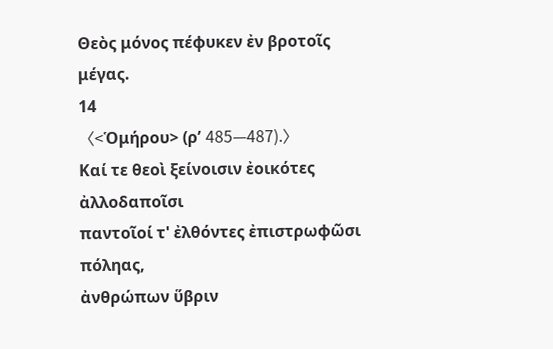Θεὸς μόνος πέφυκεν ἐν βροτοῖς μέγας.
14
〈<Ὁμήρου> (ρʹ 485—487).〉
Καί τε θεοὶ ξείνοισιν ἐοικότες ἀλλοδαποῖσι
παντοῖοί τ' ἐλθόντες ἐπιστρωφῶσι πόληας,
ἀνθρώπων ὕβριν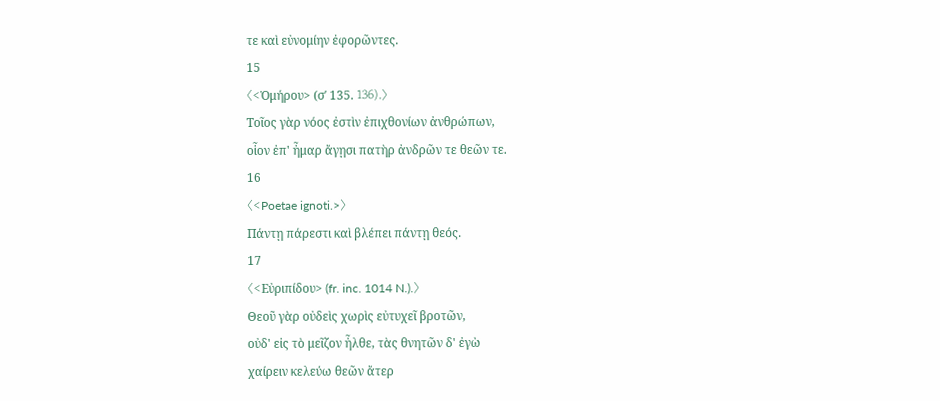τε καὶ εὐνομίην ἐφορῶντες.
15
〈<Ὁμήρου> (σʹ 135. 136).〉
Τοῖος γὰρ νόος ἐστὶν ἐπιχθονίων ἀνθρώπων,
οἷον ἐπ' ἦμαρ ἄγῃσι πατὴρ ἀνδρῶν τε θεῶν τε.
16
〈<Poetae ignoti.>〉
Πάντῃ πάρεστι καὶ βλέπει πάντῃ θεός.
17
〈<Εὐριπίδου> (fr. inc. 1014 N.).〉
Θεοῦ γὰρ οὐδεὶς χωρὶς εὐτυχεῖ βροτῶν,
οὐδ' εἰς τὸ μεῖζον ἦλθε, τὰς θνητῶν δ' ἐγὼ
χαίρειν κελεύω θεῶν ἄτερ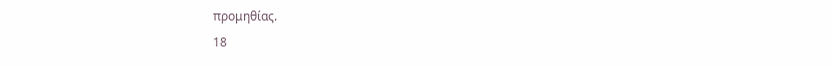προμηθίας.
18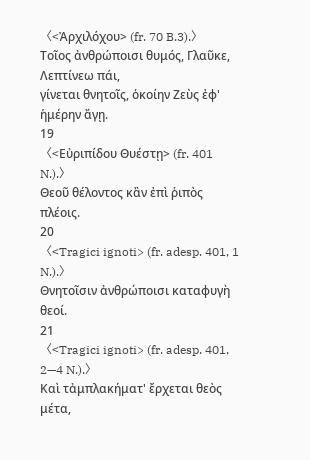〈<Ἀρχιλόχου> (fr. 70 B.3).〉
Τοῖος ἀνθρώποισι θυμός, Γλαῦκε, Λεπτίνεω πάι,
γίνεται θνητοῖς, ὁκοίην Ζεὺς ἐφ' ἡμέρην ἄγῃ.
19
〈<Εὐριπίδου Θυέστῃ> (fr. 401 N.).〉
Θεοῦ θέλοντος κἂν ἐπὶ ῥιπὸς πλέοις.
20
〈<Tragici ignoti> (fr. adesp. 401, 1 N.).〉
Θνητοῖσιν ἀνθρώποισι καταφυγὴ θεοί.
21
〈<Tragici ignoti> (fr. adesp. 401, 2—4 N.).〉
Καὶ τἀμπλακήματ' ἔρχεται θεὸς μέτα,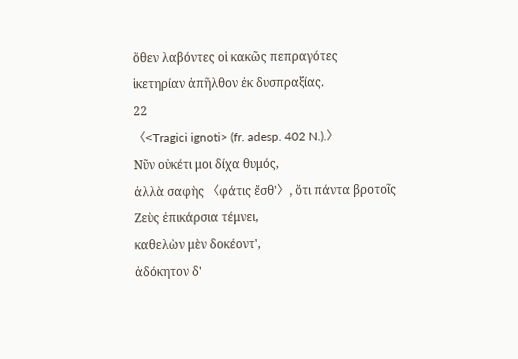ὅθεν λαβόντες οἱ κακῶς πεπραγότες
ἱκετηρίαν ἀπῆλθον ἐκ δυσπραξίας.
22
〈<Tragici ignoti> (fr. adesp. 402 N.).〉
Νῦν οὐκέτι μοι δίχα θυμός,
ἀλλὰ σαφὴς 〈φάτις ἔσθ'〉, ὅτι πάντα βροτοῖς
Ζεὺς ἐπικάρσια τέμνει,
καθελὼν μὲν δοκέοντ',
ἀδόκητον δ'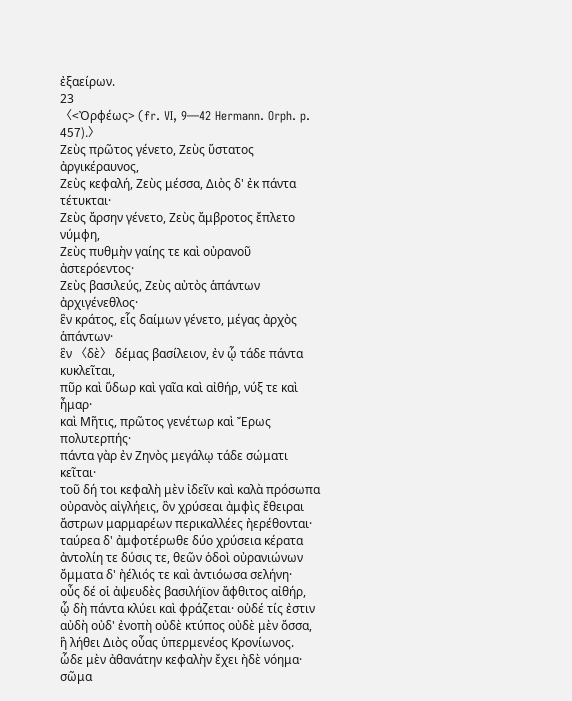ἐξαείρων.
23
〈<Ὀρφέως> (fr. VI, 9—42 Hermann. Orph. p. 457).〉
Ζεὺς πρῶτος γένετο, Ζεὺς ὕστατος ἀργικέραυνος,
Ζεὺς κεφαλή, Ζεὺς μέσσα, Διὸς δ' ἐκ πάντα τέτυκται·
Ζεὺς ἄρσην γένετο, Ζεὺς ἄμβροτος ἔπλετο νύμφη,
Ζεὺς πυθμὴν γαίης τε καὶ οὐρανοῦ ἀστερόεντος·
Ζεὺς βασιλεύς, Ζεὺς αὐτὸς ἁπάντων ἀρχιγένεθλος·
ἓν κράτος, εἷς δαίμων γένετο, μέγας ἀρχὸς ἁπάντων·
ἓν 〈δὲ〉 δέμας βασίλειον, ἐν ᾧ τάδε πάντα κυκλεῖται,
πῦρ καὶ ὕδωρ καὶ γαῖα καὶ αἰθήρ, νύξ τε καὶ ἦμαρ·
καὶ Μῆτις, πρῶτος γενέτωρ καὶ Ἔρως πολυτερπής·
πάντα γὰρ ἐν Ζηνὸς μεγάλῳ τάδε σώματι κεῖται·
τοῦ δή τοι κεφαλὴ μὲν ἰδεῖν καὶ καλὰ πρόσωπα
οὐρανὸς αἰγλήεις, ὃν χρύσεαι ἀμφὶς ἔθειραι
ἄστρων μαρμαρέων περικαλλέες ἠερέθονται·
ταύρεα δ' ἀμφοτέρωθε δύο χρύσεια κέρατα
ἀντολίη τε δύσις τε, θεῶν ὁδοὶ οὐρανιώνων
ὄμματα δ' ἠέλιός τε καὶ ἀντιόωσα σελήνη·
οὖς δέ οἱ ἀψευδὲς βασιλήϊον ἄφθιτος αἰθήρ,
ᾧ δὴ πάντα κλύει καὶ φράζεται· οὐδέ τίς ἐστιν
αὐδὴ οὐδ' ἐνοπὴ οὐδὲ κτύπος οὐδὲ μὲν ὄσσα,
ἣ λήθει Διὸς οὖας ὑπερμενέος Κρονίωνος.
ὧδε μὲν ἀθανάτην κεφαλὴν ἔχει ἠδὲ νόημα·
σῶμα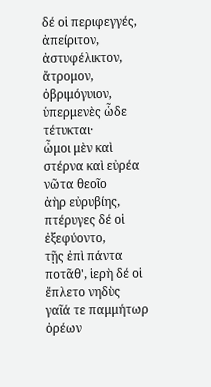δέ οἱ περιφεγγές, ἀπείριτον, ἀστυφέλικτον,
ἄτρομον, ὀβριμόγυιον, ὑπερμενὲς ὧδε τέτυκται·
ὦμοι μὲν καὶ στέρνα καὶ εὐρέα νῶτα θεοῖο
ἀὴρ εὐρυβίης, πτέρυγες δέ οἱ ἐξεφύοντο,
τῇς ἐπὶ πάντα ποτᾶθ', ἱερὴ δέ οἱ ἔπλετο νηδὺς
γαῖά τε παμμήτωρ ὀρέων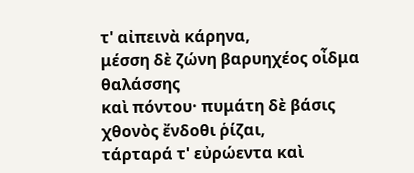τ' αἰπεινὰ κάρηνα,
μέσση δὲ ζώνη βαρυηχέος οἶδμα θαλάσσης
καὶ πόντου· πυμάτη δὲ βάσις χθονὸς ἔνδοθι ῥίζαι,
τάρταρά τ' εὐρώεντα καὶ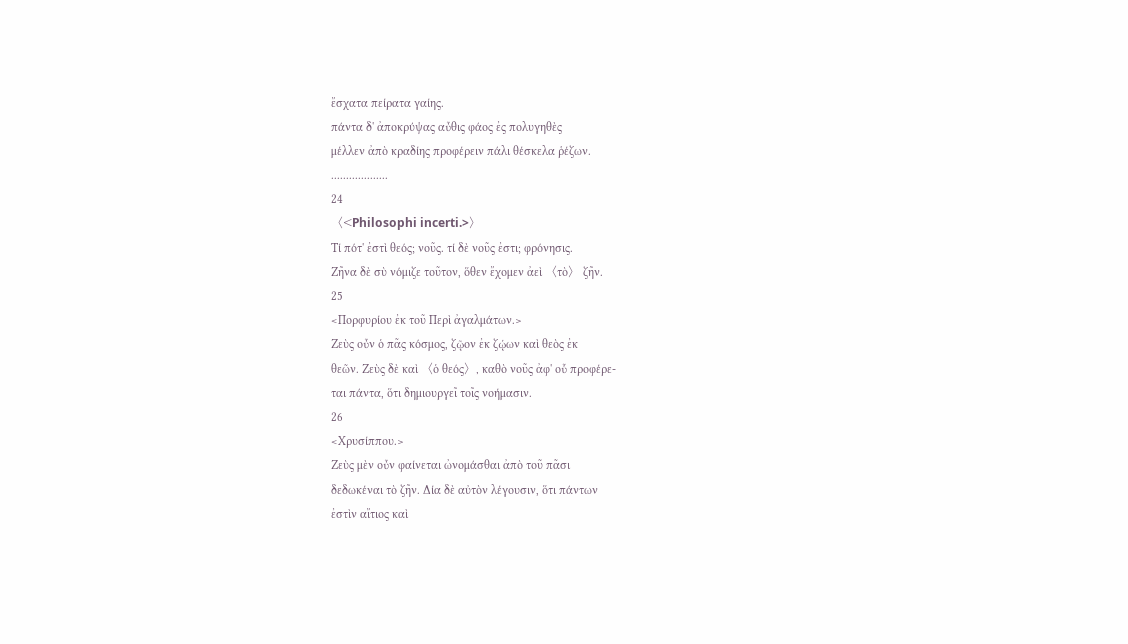ἔσχατα πείρατα γαίης.
πάντα δ' ἀποκρύψας αὖθις φάος ἐς πολυγηθὲς
μέλλεν ἀπὸ κραδίης προφέρειν πάλι θέσκελα ῥέζων.
...................
24
〈<Philosophi incerti.>〉
Τί πότ' ἐστὶ θεός; νοῦς. τί δὲ νοῦς ἐστι; φρόνησις.
Ζῆνα δὲ σὺ νόμιζε τοῦτον, ὅθεν ἔχομεν ἀεὶ 〈τὸ〉 ζῆν.
25
<Πορφυρίου ἐκ τοῦ Περὶ ἀγαλμάτων.>
Ζεὺς οὖν ὁ πᾶς κόσμος, ζῷον ἐκ ζῴων καὶ θεὸς ἐκ
θεῶν. Ζεὺς δὲ καὶ 〈ὁ θεός〉, καθὸ νοῦς ἀφ' οὗ προφέρε-
ται πάντα, ὅτι δημιουργεῖ τοῖς νοήμασιν.
26
<Χρυσίππου.>
Ζεὺς μὲν οὖν φαίνεται ὠνομάσθαι ἀπὸ τοῦ πᾶσι
δεδωκέναι τὸ ζῆν. Δία δὲ αὐτὸν λέγουσιν, ὅτι πάντων
ἐστὶν αἴτιος καὶ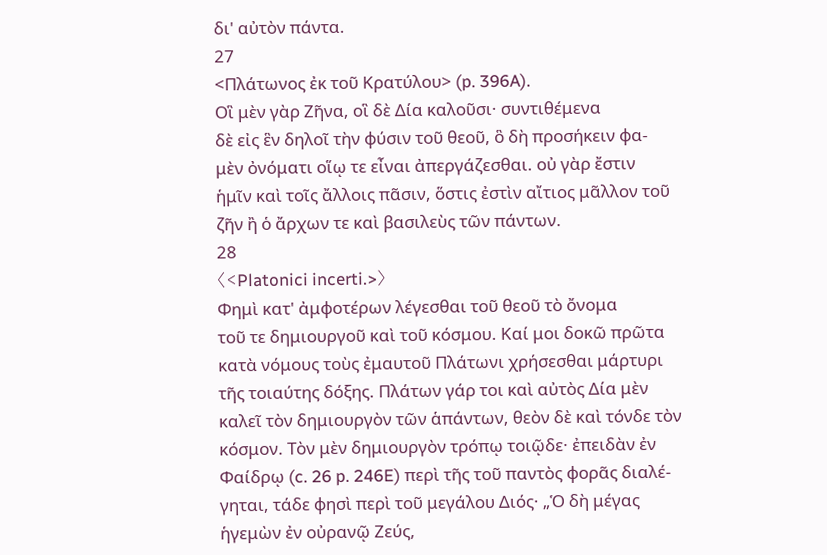δι' αὐτὸν πάντα.
27
<Πλάτωνος ἐκ τοῦ Κρατύλου> (p. 396A).
Οἳ μὲν γὰρ Ζῆνα, οἳ δὲ Δία καλοῦσι· συντιθέμενα
δὲ εἰς ἓν δηλοῖ τὴν φύσιν τοῦ θεοῦ, ὃ δὴ προσήκειν φα-
μὲν ὀνόματι οἵῳ τε εἶναι ἀπεργάζεσθαι. οὐ γὰρ ἔστιν
ἡμῖν καὶ τοῖς ἄλλοις πᾶσιν, ὅστις ἐστὶν αἴτιος μᾶλλον τοῦ
ζῆν ἢ ὁ ἄρχων τε καὶ βασιλεὺς τῶν πάντων.
28
〈<Platonici incerti.>〉
Φημὶ κατ' ἀμφοτέρων λέγεσθαι τοῦ θεοῦ τὸ ὄνομα
τοῦ τε δημιουργοῦ καὶ τοῦ κόσμου. Καί μοι δοκῶ πρῶτα
κατὰ νόμους τοὺς ἐμαυτοῦ Πλάτωνι χρήσεσθαι μάρτυρι
τῆς τοιαύτης δόξης. Πλάτων γάρ τοι καὶ αὐτὸς Δία μὲν
καλεῖ τὸν δημιουργὸν τῶν ἁπάντων, θεὸν δὲ καὶ τόνδε τὸν
κόσμον. Τὸν μὲν δημιουργὸν τρόπῳ τοιῷδε· ἐπειδὰν ἐν
Φαίδρῳ (c. 26 p. 246E) περὶ τῆς τοῦ παντὸς φορᾶς διαλέ-
γηται, τάδε φησὶ περὶ τοῦ μεγάλου Διός· „Ὁ δὴ μέγας
ἡγεμὼν ἐν οὐρανῷ Ζεύς,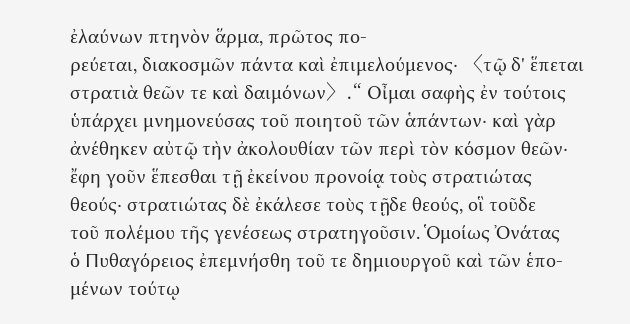ἐλαύνων πτηνὸν ἅρμα, πρῶτος πο-
ρεύεται, διακοσμῶν πάντα καὶ ἐπιμελούμενος· 〈τῷ δ' ἕπεται
στρατιὰ θεῶν τε καὶ δαιμόνων〉.“ Οἶμαι σαφὴς ἐν τούτοις
ὑπάρχει μνημονεύσας τοῦ ποιητοῦ τῶν ἁπάντων· καὶ γὰρ
ἀνέθηκεν αὐτῷ τὴν ἀκολουθίαν τῶν περὶ τὸν κόσμον θεῶν·
ἔφη γοῦν ἕπεσθαι τῇ ἐκείνου προνοίᾳ τοὺς στρατιώτας
θεούς· στρατιώτας δὲ ἐκάλεσε τοὺς τῇδε θεούς, οἳ τοῦδε
τοῦ πολέμου τῆς γενέσεως στρατηγοῦσιν. Ὁμοίως Ὀνάτας
ὁ Πυθαγόρειος ἐπεμνήσθη τοῦ τε δημιουργοῦ καὶ τῶν ἑπο-
μένων τούτῳ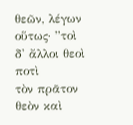θεῶν, λέγων οὕτως· ”τοὶ δ' ἄλλοι θεοὶ ποτὶ
τὸν πρᾶτον θεὸν καὶ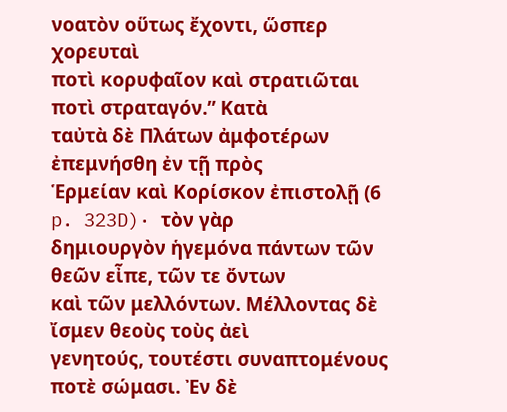νοατὸν οὕτως ἔχοντι, ὥσπερ χορευταὶ
ποτὶ κορυφαῖον καὶ στρατιῶται ποτὶ στραταγόν.” Κατὰ
ταὐτὰ δὲ Πλάτων ἀμφοτέρων ἐπεμνήσθη ἐν τῇ πρὸς
Ἑρμείαν καὶ Κορίσκον ἐπιστολῇ (6 p. 323D)· τὸν γὰρ
δημιουργὸν ἡγεμόνα πάντων τῶν θεῶν εἶπε, τῶν τε ὄντων
καὶ τῶν μελλόντων. Μέλλοντας δὲ ἴσμεν θεοὺς τοὺς ἀεὶ
γενητούς, τουτέστι συναπτομένους ποτὲ σώμασι. Ἐν δὲ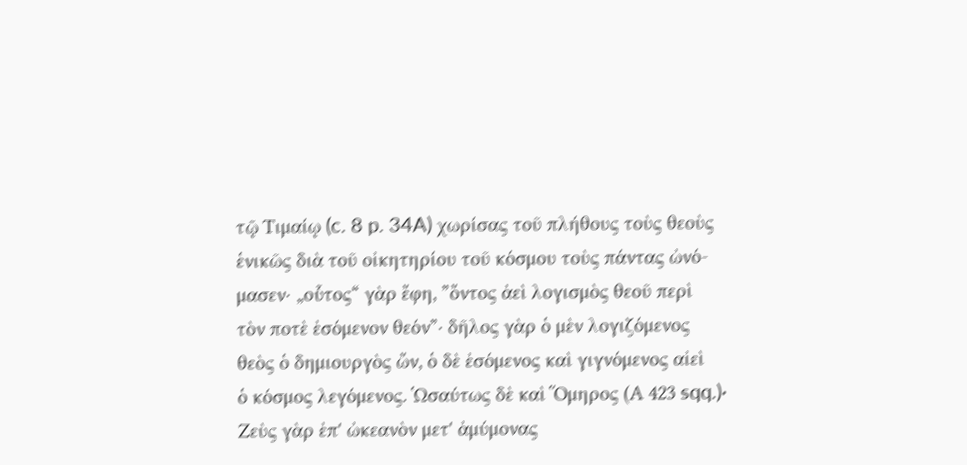τῷ Τιμαίῳ (c. 8 p. 34A) χωρίσας τοῦ πλήθους τοὺς θεοὺς
ἑνικῶς διὰ τοῦ οἰκητηρίου τοῦ κόσμου τοὺς πάντας ὠνό-
μασεν· „οὗτος“ γὰρ ἔφη, ”ὄντος ἀεὶ λογισμὸς θεοῦ περὶ
τὸν ποτὲ ἐσόμενον θεόν”· δῆλος γὰρ ὁ μὲν λογιζόμενος
θεὸς ὁ δημιουργὸς ὤν, ὁ δὲ ἐσόμενος καὶ γιγνόμενος αἰεὶ
ὁ κόσμος λεγόμενος. Ὡσαύτως δὲ καὶ Ὅμηρος (Α 423 sqq.)·
Ζεὺς γὰρ ἐπ' ὠκεανὸν μετ' ἀμύμονας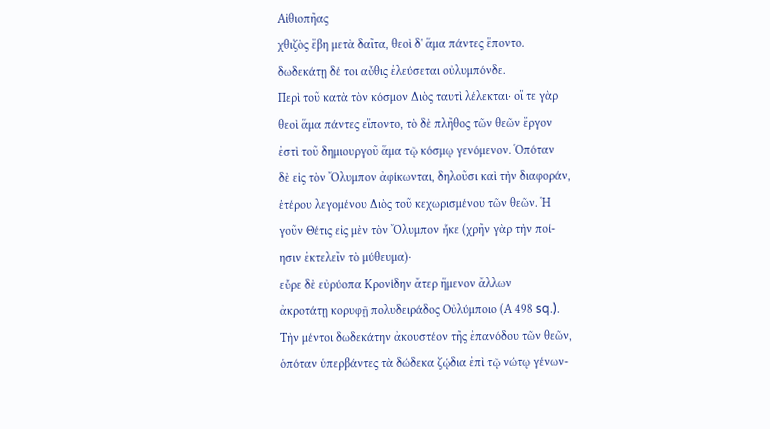Αἰθιοπῆας
χθιζὸς ἔβη μετὰ δαῖτα, θεοὶ δ' ἅμα πάντες ἕποντο.
δωδεκάτῃ δέ τοι αὖθις ἐλεύσεται οὐλυμπόνδε.
Περὶ τοῦ κατὰ τὸν κόσμον Διὸς ταυτὶ λέλεκται· οἵ τε γὰρ
θεοὶ ἅμα πάντες εἵποντο, τὸ δὲ πλῆθος τῶν θεῶν ἔργον
ἐστὶ τοῦ δημιουργοῦ ἅμα τῷ κόσμῳ γενόμενον. Ὁπόταν
δὲ εἰς τὸν Ὄλυμπον ἀφίκωνται, δηλοῦσι καὶ τὴν διαφοράν,
ἑτέρου λεγομένου Διὸς τοῦ κεχωρισμένου τῶν θεῶν. Ἡ
γοῦν Θέτις εἰς μὲν τὸν Ὄλυμπον ἧκε (χρῆν γὰρ τὴν ποί-
ησιν ἐκτελεῖν τὸ μύθευμα)·
εὗρε δὲ εὐρύοπα Κρονίδην ἄτερ ἥμενον ἄλλων
ἀκροτάτῃ κορυφῇ πολυδειράδος Οὐλύμποιο (Α 498 sq.).
Τὴν μέντοι δωδεκάτην ἀκουστέον τῆς ἐπανόδου τῶν θεῶν,
ὁπόταν ὑπερβάντες τὰ δώδεκα ζῴδια ἐπὶ τῷ νώτῳ γένων-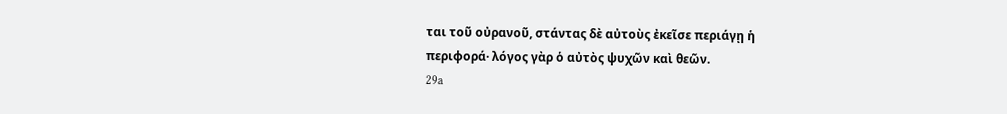ται τοῦ οὐρανοῦ, στάντας δὲ αὐτοὺς ἐκεῖσε περιάγῃ ἡ
περιφορά· λόγος γὰρ ὁ αὐτὸς ψυχῶν καὶ θεῶν.
29a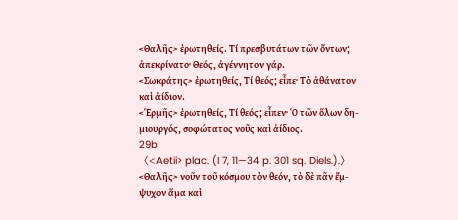<Θαλῆς> ἐρωτηθείς. Τί πρεσβυτάτων τῶν ὄντων;
ἀπεκρίνατο· Θεός, ἀγέννητον γάρ.
<Σωκράτης> ἐρωτηθείς, Τί θεός; εἶπε· Τὸ ἀθάνατον
καὶ ἀίδιον.
<Ἑρμῆς> ἐρωτηθείς, Τί θεός; εἶπεν· Ὁ τῶν ὅλων δη-
μιουργός, σοφώτατος νοῦς καὶ ἀίδιος.
29b
〈<Aetii> plac. (I 7, 11—34 p. 301 sq. Diels.).〉
<Θαλῆς> νοῦν τοῦ κόσμου τὸν θεόν, τὸ δὲ πᾶν ἔμ-
ψυχον ἅμα καὶ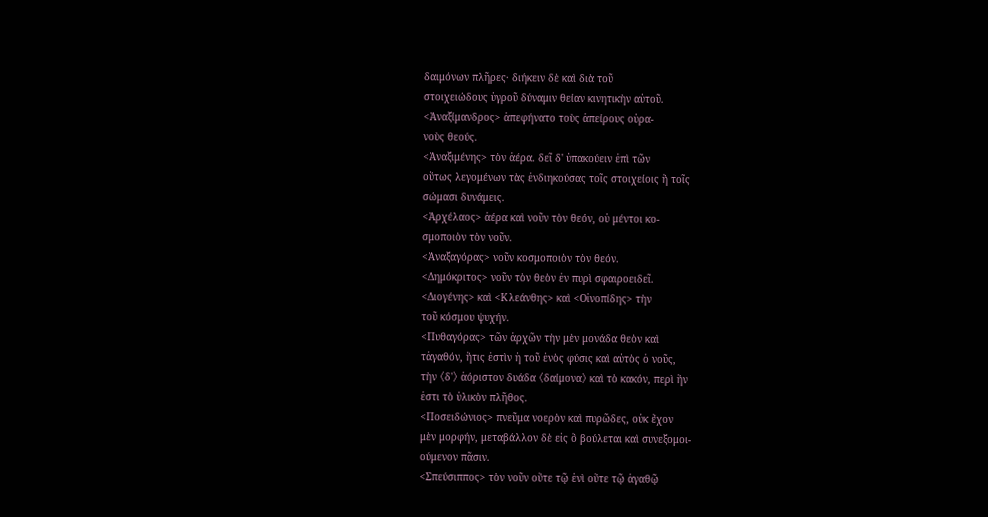δαιμόνων πλῆρες· διήκειν δὲ καὶ διὰ τοῦ
στοιχειώδους ὑγροῦ δύναμιν θείαν κινητικὴν αὐτοῦ.
<Ἀναξίμανδρος> ἀπεφήνατο τοὺς ἀπείρους οὐρα-
νοὺς θεούς.
<Ἀναξιμένης> τὸν ἀέρα. δεῖ δ' ὑπακούειν ἐπὶ τῶν
οὕτως λεγομένων τὰς ἐνδιηκούσας τοῖς στοιχείοις ἢ τοῖς
σώμασι δυνάμεις.
<Ἀρχέλαος> ἀέρα καὶ νοῦν τὸν θεόν, οὐ μέντοι κο-
σμοποιὸν τὸν νοῦν.
<Ἀναξαγόρας> νοῦν κοσμοποιὸν τὸν θεόν.
<Δημόκριτος> νοῦν τὸν θεὸν ἐν πυρὶ σφαιροειδεῖ.
<Διογένης> καὶ <Κλεάνθης> καὶ <Οἰνοπίδης> τὴν
τοῦ κόσμου ψυχήν.
<Πυθαγόρας> τῶν ἀρχῶν τὴν μὲν μονάδα θεὸν καὶ
τἀγαθόν, ἥτις ἐστὶν ἡ τοῦ ἑνὸς φύσις καὶ αὐτὸς ὁ νοῦς,
τὴν 〈δ'〉 ἀόριστον δυάδα 〈δαίμονα〉 καὶ τὸ κακόν, περὶ ἥν
ἐστι τὸ ὑλικὸν πλῆθος.
<Ποσειδώνιος> πνεῦμα νοερὸν καὶ πυρῶδες, οὐκ ἔχον
μὲν μορφήν, μεταβάλλον δὲ εἰς ὃ βούλεται καὶ συνεξομοι-
ούμενον πᾶσιν.
<Σπεύσιππος> τὸν νοῦν οὔτε τῷ ἑνὶ οὔτε τῷ ἀγαθῷ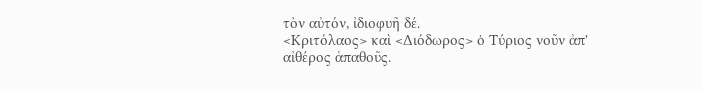τὸν αὐτόν, ἰδιοφυῆ δέ.
<Κριτόλαος> καὶ <Διόδωρος> ὁ Τύριος νοῦν ἀπ'
αἰθέρος ἀπαθοῦς.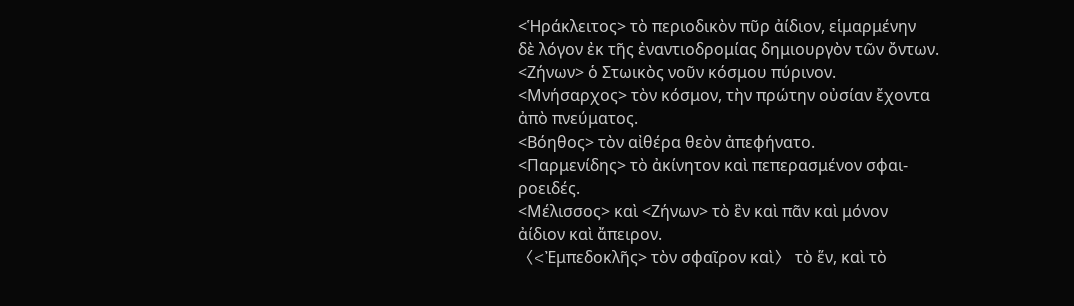<Ἡράκλειτος> τὸ περιοδικὸν πῦρ ἀίδιον, εἱμαρμένην
δὲ λόγον ἐκ τῆς ἐναντιοδρομίας δημιουργὸν τῶν ὄντων.
<Ζήνων> ὁ Στωικὸς νοῦν κόσμου πύρινον.
<Μνήσαρχος> τὸν κόσμον, τὴν πρώτην οὐσίαν ἔχοντα
ἀπὸ πνεύματος.
<Βόηθος> τὸν αἰθέρα θεὸν ἀπεφήνατο.
<Παρμενίδης> τὸ ἀκίνητον καὶ πεπερασμένον σφαι-
ροειδές.
<Μέλισσος> καὶ <Ζήνων> τὸ ἓν καὶ πᾶν καὶ μόνον
ἀίδιον καὶ ἄπειρον.
〈<Ἐμπεδοκλῆς> τὸν σφαῖρον καὶ〉 τὸ ἕν, καὶ τὸ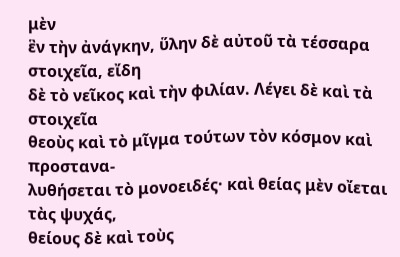μὲν
ἓν τὴν ἀνάγκην, ὕλην δὲ αὐτοῦ τὰ τέσσαρα στοιχεῖα, εἴδη
δὲ τὸ νεῖκος καὶ τὴν φιλίαν. Λέγει δὲ καὶ τὰ στοιχεῖα
θεοὺς καὶ τὸ μῖγμα τούτων τὸν κόσμον καὶ προστανα-
λυθήσεται τὸ μονοειδές· καὶ θείας μὲν οἴεται τὰς ψυχάς,
θείους δὲ καὶ τοὺς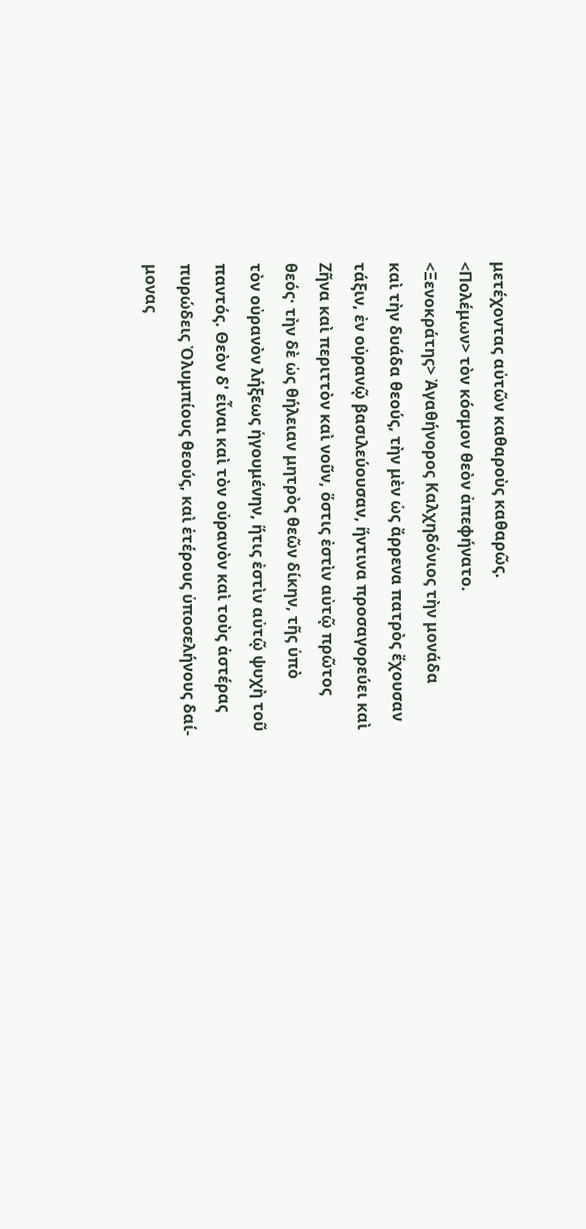μετέχοντας αὐτῶν καθαροὺς καθαρῶς.
<Πολέμων> τὸν κόσμον θεὸν ἀπεφήνατο.
<Ξενοκράτης> Ἀγαθήνορος Καλχηδόνιος τὴν μονάδα
καὶ τὴν δυάδα θεούς, τὴν μὲν ὡς ἄρρενα πατρὸς ἔχουσαν
τάξιν, ἐν οὐρανῷ βασιλεύουσαν, ἥντινα προσαγορεύει καὶ
Ζῆνα καὶ περιττὸν καὶ νοῦν, ὅστις ἐστὶν αὐτῷ πρῶτος
θεός· τὴν δὲ ὡς θήλειαν μητρὸς θεῶν δίκην, τῆς ὑπὸ
τὸν οὐρανὸν λήξεως ἡγουμένην, ἥτις ἐστὶν αὐτῷ ψυχὴ τοῦ
παντός. Θεὸν δ' εἶναι καὶ τὸν οὐρανὸν καὶ τοὺς ἀστέρας
πυρώδεις Ὀλυμπίους θεούς, καὶ ἑτέρους ὑποσελήνους δαί-
μονας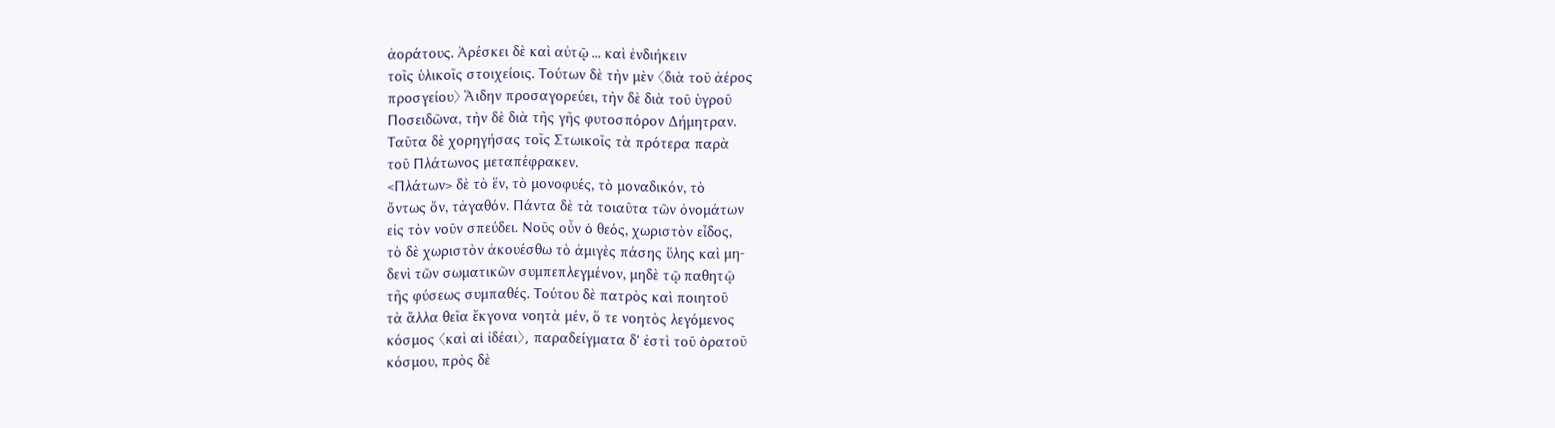ἀοράτους. Ἀρέσκει δὲ καὶ αὐτῷ ... καὶ ἐνδιήκειν
τοῖς ὑλικοῖς στοιχείοις. Τούτων δὲ τὴν μὲν 〈διὰ τοῦ ἀέρος
προσγείου〉 Ἅιδην προσαγορεύει, τὴν δὲ διὰ τοῦ ὑγροῦ
Ποσειδῶνα, τὴν δὲ διὰ τῆς γῆς φυτοσπόρον Δήμητραν.
Ταῦτα δὲ χορηγήσας τοῖς Στωικοῖς τὰ πρότερα παρὰ
τοῦ Πλάτωνος μεταπέφρακεν.
<Πλάτων> δὲ τὸ ἕν, τὸ μονοφυές, τὸ μοναδικόν, τὸ
ὄντως ὄν, τἀγαθόν. Πάντα δὲ τὰ τοιαῦτα τῶν ὀνομάτων
εἰς τὸν νοῦν σπεύδει. Νοῦς οὖν ὁ θεός, χωριστὸν εἶδος,
τὸ δὲ χωριστὸν ἀκουέσθω τὸ ἀμιγὲς πάσης ὕλης καὶ μη-
δενὶ τῶν σωματικῶν συμπεπλεγμένον, μηδὲ τῷ παθητῷ
τῆς φύσεως συμπαθές. Τούτου δὲ πατρὸς καὶ ποιητοῦ
τὰ ἄλλα θεῖα ἔκγονα νοητὰ μέν, ὅ τε νοητὸς λεγόμενος
κόσμος 〈καὶ αἱ ἰδέαι〉, παραδείγματα δ' ἐστὶ τοῦ ὁρατοῦ
κόσμου, πρὸς δὲ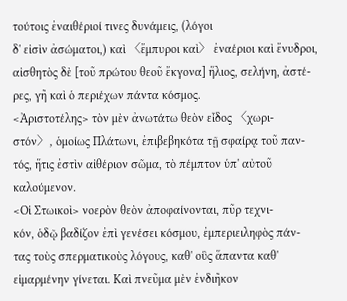τούτοις ἐναιθέριοί τινες δυνάμεις, (λόγοι
δ' εἰσὶν ἀσώματοι,) καὶ 〈ἔμπυροι καὶ〉 ἐναέριοι καὶ ἔνυδροι,
αἰσθητὸς δὲ [τοῦ πρώτου θεοῦ ἔκγονα] ἥλιος, σελήνη, ἀστέ-
ρες, γῆ καὶ ὁ περιέχων πάντα κόσμος.
<Ἀριστοτέλης> τὸν μὲν ἀνωτάτω θεὸν εἶδος 〈χωρι-
στόν〉, ὁμοίως Πλάτωνι, ἐπιβεβηκότα τῇ σφαίρᾳ τοῦ παν-
τός, ἥτις ἐστὶν αἰθέριον σῶμα, τὸ πέμπτον ὑπ' αὐτοῦ
καλούμενον.
<Οἱ Στωικοὶ> νοερὸν θεὸν ἀποφαίνονται, πῦρ τεχνι-
κόν, ὁδῷ βαδίζον ἐπὶ γενέσει κόσμου, ἐμπεριειληφὸς πάν-
τας τοὺς σπερματικοὺς λόγους, καθ' οὓς ἅπαντα καθ'
εἱμαρμένην γίνεται. Καὶ πνεῦμα μὲν ἐνδιῆκον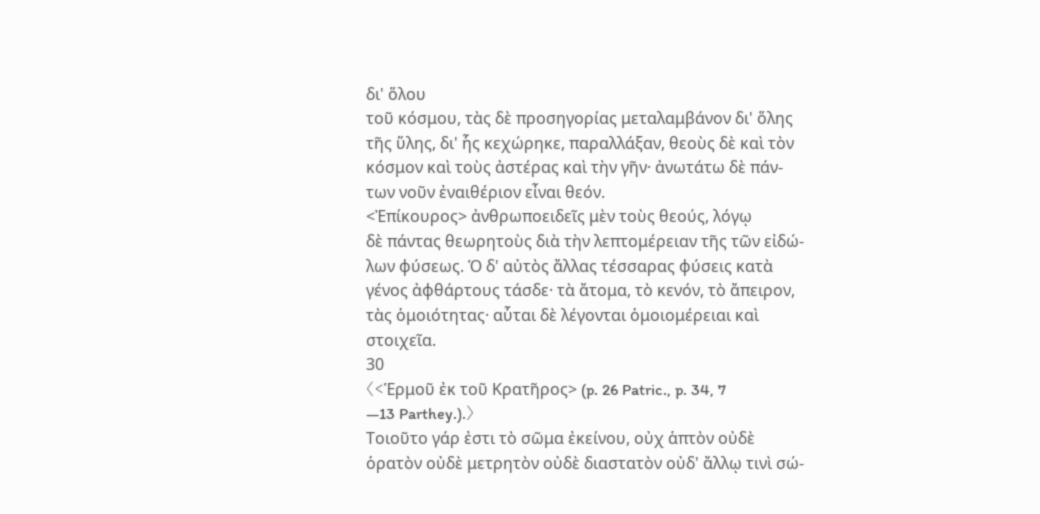δι' ὅλου
τοῦ κόσμου, τὰς δὲ προσηγορίας μεταλαμβάνον δι' ὅλης
τῆς ὕλης, δι' ἧς κεχώρηκε, παραλλάξαν, θεοὺς δὲ καὶ τὸν
κόσμον καὶ τοὺς ἀστέρας καὶ τὴν γῆν· ἀνωτάτω δὲ πάν-
των νοῦν ἐναιθέριον εἶναι θεόν.
<Ἐπίκουρος> ἀνθρωποειδεῖς μὲν τοὺς θεούς, λόγῳ
δὲ πάντας θεωρητοὺς διὰ τὴν λεπτομέρειαν τῆς τῶν εἰδώ-
λων φύσεως. Ὁ δ' αὐτὸς ἄλλας τέσσαρας φύσεις κατὰ
γένος ἀφθάρτους τάσδε· τὰ ἄτομα, τὸ κενόν, τὸ ἄπειρον,
τὰς ὁμοιότητας· αὗται δὲ λέγονται ὁμοιομέρειαι καὶ
στοιχεῖα.
30
〈<Ἑρμοῦ ἐκ τοῦ Κρατῆρος> (p. 26 Patric., p. 34, 7
—13 Parthey.).〉
Τοιοῦτο γάρ ἐστι τὸ σῶμα ἐκείνου, οὐχ ἁπτὸν οὐδὲ
ὁρατὸν οὐδὲ μετρητὸν οὐδὲ διαστατὸν οὐδ' ἄλλῳ τινὶ σώ-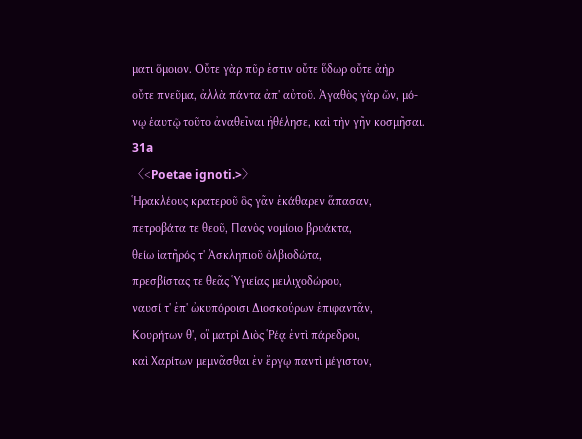ματι ὅμοιον. Οὔτε γὰρ πῦρ ἐστιν οὔτε ὕδωρ οὔτε ἀὴρ
οὔτε πνεῦμα, ἀλλὰ πάντα ἀπ' αὐτοῦ. Ἀγαθὸς γὰρ ὤν, μό-
νῳ ἑαυτῷ τοῦτο ἀναθεῖναι ἠθέλησε, καὶ τὴν γῆν κοσμῆσαι.
31a
〈<Poetae ignoti.>〉
Ἡρακλέους κρατεροῦ ὃς γᾶν ἐκάθαρεν ἅπασαν,
πετροβάτα τε θεοῦ, Πανὸς νομίοιο βρυάκτα,
θείω ἰατῆρός τ' Ἀσκληπιοῦ ὀλβιοδώτα,
πρεσβίστας τε θεᾶς Ὑγιείας μειλιχοδώρου,
ναυσί τ' ἐπ' ὠκυπόροισι Διοσκούρων ἐπιφαντᾶν,
Κουρήτων θ', οἳ ματρὶ Διὸς Ῥέᾳ ἐντὶ πάρεδροι,
καὶ Χαρίτων μεμνᾶσθαι ἐν ἔργῳ παντὶ μέγιστον,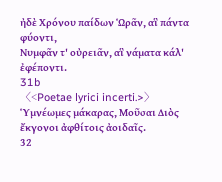ἠδὲ Χρόνου παίδων Ὡρᾶν, αἳ πάντα φύοντι,
Νυμφᾶν τ' οὐρειᾶν, αἳ νάματα κάλ' ἐφέποντι.
31b
〈<Poetae lyrici incerti.>〉
Ὑμνέωμες μάκαρας, Μοῦσαι Διὸς ἔκγονοι ἀφθίτοις ἀοιδαῖς.
32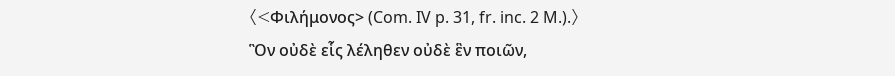〈<Φιλήμονος> (Com. IV p. 31, fr. inc. 2 M.).〉
Ὃν οὐδὲ εἷς λέληθεν οὐδὲ ἓν ποιῶν,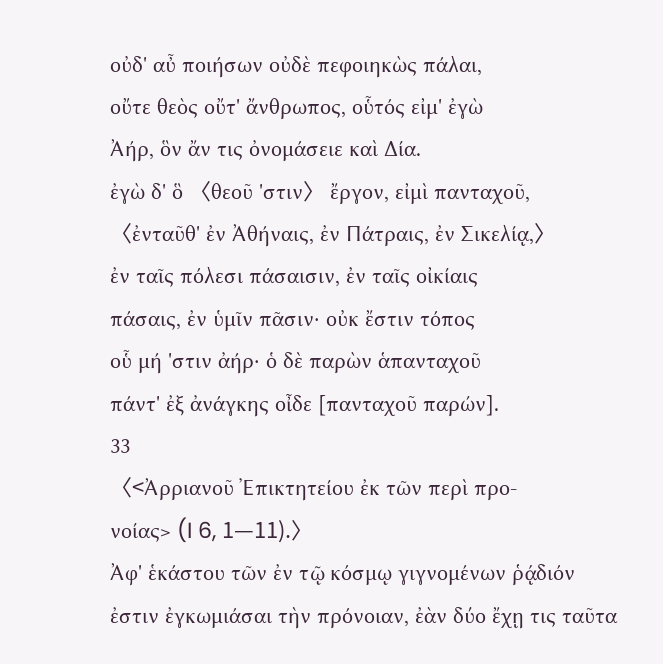οὐδ' αὖ ποιήσων οὐδὲ πεφοιηκὼς πάλαι,
οὔτε θεὸς οὔτ' ἄνθρωπος, οὗτός εἰμ' ἐγὼ
Ἀήρ, ὃν ἄν τις ὀνομάσειε καὶ Δία.
ἐγὼ δ' ὃ 〈θεοῦ 'στιν〉 ἔργον, εἰμὶ πανταχοῦ,
〈ἐνταῦθ' ἐν Ἀθήναις, ἐν Πάτραις, ἐν Σικελίᾳ,〉
ἐν ταῖς πόλεσι πάσαισιν, ἐν ταῖς οἰκίαις
πάσαις, ἐν ὑμῖν πᾶσιν· οὐκ ἔστιν τόπος
οὗ μή 'στιν ἀήρ· ὁ δὲ παρὼν ἁπανταχοῦ
πάντ' ἐξ ἀνάγκης οἶδε [πανταχοῦ παρών].
33
〈<Ἀρριανοῦ Ἐπικτητείου ἐκ τῶν περὶ προ-
νοίας> (I 6, 1—11).〉
Ἀφ' ἑκάστου τῶν ἐν τῷ κόσμῳ γιγνομένων ῥᾴδιόν
ἐστιν ἐγκωμιάσαι τὴν πρόνοιαν, ἐὰν δύο ἔχῃ τις ταῦτα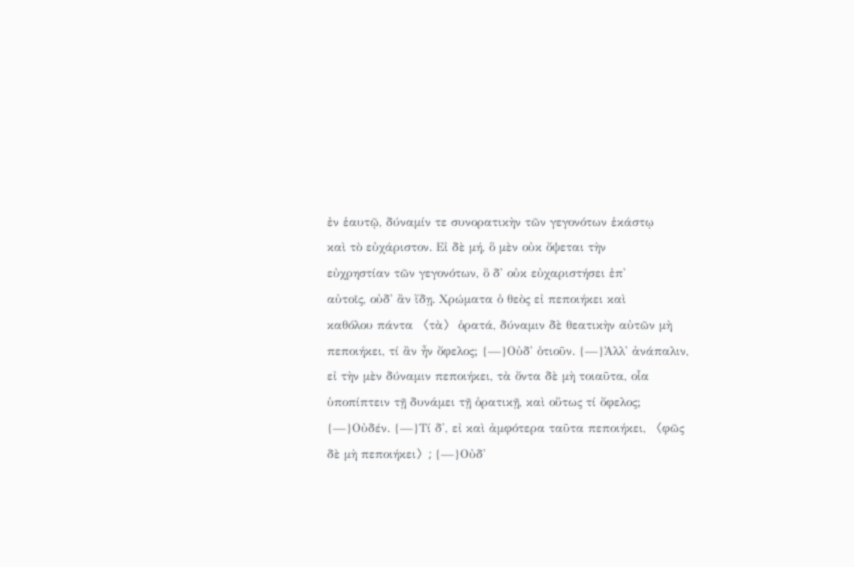ἐν ἑαυτῷ, δύναμίν τε συνορατικὴν τῶν γεγονότων ἑκάστῳ
καὶ τὸ εὐχάριστον. Εἰ δὲ μή, ὃ μὲν οὐκ ὄψεται τὴν
εὐχρηστίαν τῶν γεγονότων, ὃ δ' οὐκ εὐχαριστήσει ἐπ'
αὐτοῖς, οὐδ' ἂν ἴδῃ. Χρώματα ὁ θεὸς εἰ πεποιήκει καὶ
καθόλου πάντα 〈τὰ〉 ὁρατά, δύναμιν δὲ θεατικὴν αὐτῶν μὴ
πεποιήκει, τί ἂν ἦν ὄφελος; {—}Οὐδ' ὁτιοῦν. {—}Ἀλλ' ἀνάπαλιν,
εἰ τὴν μὲν δύναμιν πεποιήκει, τὰ ὄντα δὲ μὴ τοιαῦτα, οἷα
ὑποπίπτειν τῇ δυνάμει τῇ ὁρατικῇ, καὶ οὕτως τί ὄφελος;
{—}Οὐδέν. {—}Τί δ', εἰ καὶ ἀμφότερα ταῦτα πεποιήκει, 〈φῶς
δὲ μὴ πεποιήκει〉; {—}Οὐδ'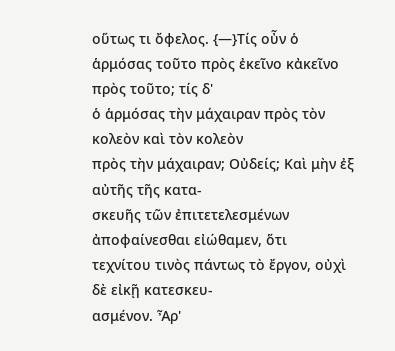οὕτως τι ὄφελος. {—}Τίς οὖν ὁ
ἁρμόσας τοῦτο πρὸς ἐκεῖνο κἀκεῖνο πρὸς τοῦτο; τίς δ'
ὁ ἁρμόσας τὴν μάχαιραν πρὸς τὸν κολεὸν καὶ τὸν κολεὸν
πρὸς τὴν μάχαιραν; Οὐδείς; Καὶ μὴν ἐξ αὐτῆς τῆς κατα-
σκευῆς τῶν ἐπιτετελεσμένων ἀποφαίνεσθαι εἰώθαμεν, ὅτι
τεχνίτου τινὸς πάντως τὸ ἔργον, οὐχὶ δὲ εἰκῇ κατεσκευ-
ασμένον. Ἆρ'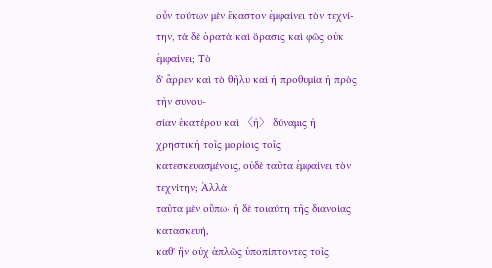οὖν τούτων μὲν ἕκαστον ἐμφαίνει τὸν τεχνί-
την, τὰ δὲ ὁρατὰ καὶ ὅρασις καὶ φῶς οὐκ ἐμφαίνει; Τὸ
δ' ἄρρεν καὶ τὸ θῆλυ καὶ ἡ προθυμία ἡ πρὸς τὴν συνου-
σίαν ἑκατέρου καὶ 〈ἡ〉 δύναμις ἡ χρηστικὴ τοῖς μορίοις τοῖς
κατεσκευασμένοις, οὐδὲ ταῦτα ἐμφαίνει τὸν τεχνίτην; Ἀλλὰ
ταῦτα μὲν οὔπω· ἡ δὲ τοιαύτη τῆς διανοίας κατασκευή,
καθ' ἣν οὐχ ἁπλῶς ὑποπίπτοντες τοῖς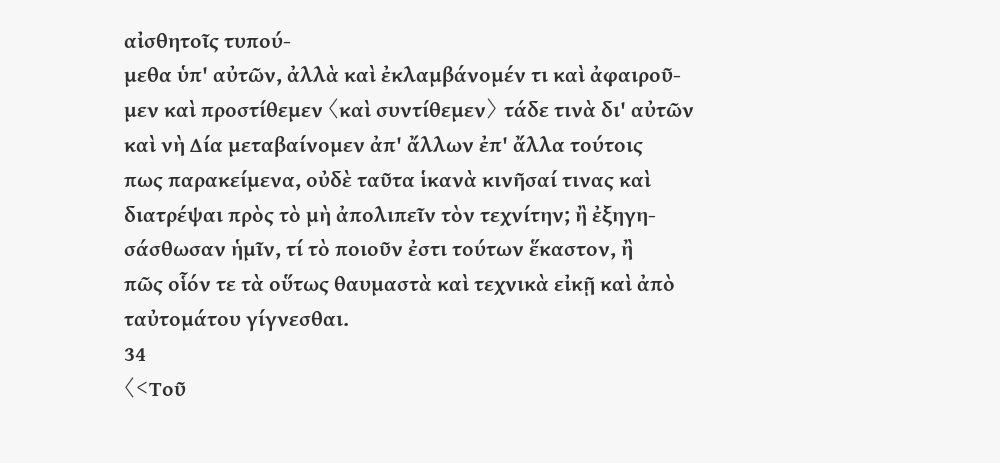αἰσθητοῖς τυπού-
μεθα ὑπ' αὐτῶν, ἀλλὰ καὶ ἐκλαμβάνομέν τι καὶ ἀφαιροῦ-
μεν καὶ προστίθεμεν 〈καὶ συντίθεμεν〉 τάδε τινὰ δι' αὐτῶν
καὶ νὴ Δία μεταβαίνομεν ἀπ' ἄλλων ἐπ' ἄλλα τούτοις
πως παρακείμενα, οὐδὲ ταῦτα ἱκανὰ κινῆσαί τινας καὶ
διατρέψαι πρὸς τὸ μὴ ἀπολιπεῖν τὸν τεχνίτην; ἢ ἐξηγη-
σάσθωσαν ἡμῖν, τί τὸ ποιοῦν ἐστι τούτων ἕκαστον, ἢ
πῶς οἷόν τε τὰ οὕτως θαυμαστὰ καὶ τεχνικὰ εἰκῇ καὶ ἀπὸ
ταὐτομάτου γίγνεσθαι.
34
〈<Τοῦ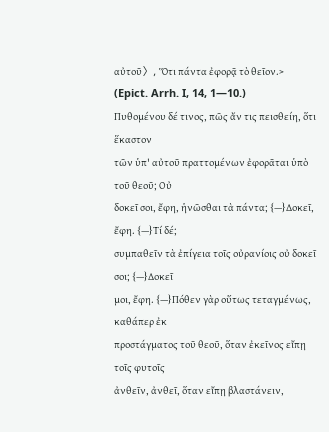αὐτοῦ〉, Ὅτι πάντα ἐφορᾷ τὸ θεῖον.>
(Epict. Arrh. I, 14, 1—10.)
Πυθομένου δέ τινος, πῶς ἄν τις πεισθείη, ὅτι ἕκαστον
τῶν ὑπ' αὐτοῦ πραττομένων ἐφορᾶται ὑπὸ τοῦ θεοῦ; Οὐ
δοκεῖ σοι, ἔφη, ἡνῶσθαι τὰ πάντα; {—}Δοκεῖ, ἔφη. {—}Τί δέ;
συμπαθεῖν τὰ ἐπίγεια τοῖς οὐρανίοις οὐ δοκεῖ σοι; {—}Δοκεῖ
μοι, ἔφη. {—}Πόθεν γὰρ οὕτως τεταγμένως, καθάπερ ἐκ
προστάγματος τοῦ θεοῦ, ὅταν ἐκεῖνος εἴπῃ τοῖς φυτοῖς
ἀνθεῖν, ἀνθεῖ, ὅταν εἴπῃ βλαστάνειν,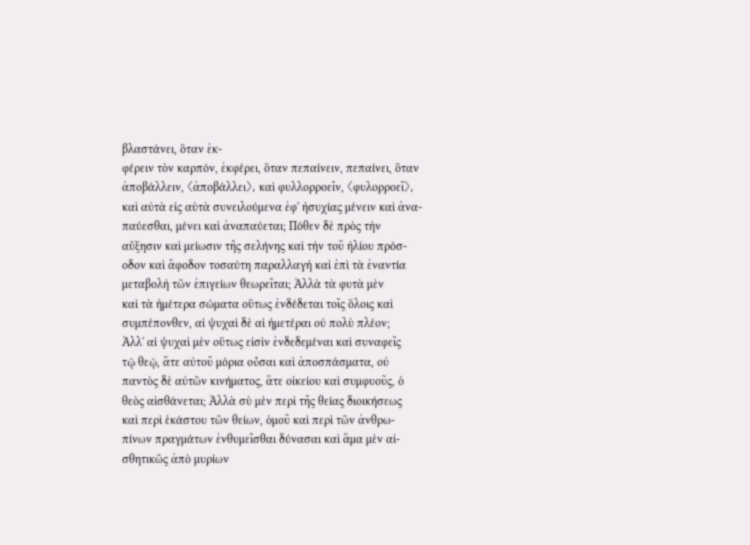βλαστάνει, ὅταν ἐκ-
φέρειν τὸν καρπόν, ἐκφέρει, ὅταν πεπαίνειν, πεπαίνει, ὅταν
ἀποβάλλειν, 〈ἀποβάλλει〉, καὶ φυλλορροεῖν, 〈φυλορροεῖ〉,
καὶ αὐτὰ εἰς αὑτὰ συνειλούμενα ἐφ' ἡσυχίας μένειν καὶ ἀνα-
παύεσθαι, μένει καὶ ἀναπαύεται; Πόθεν δὲ πρὸς τὴν
αὔξησιν καὶ μείωσιν τῆς σελήνης καὶ τὴν τοῦ ἡλίου πρόσ-
οδον καὶ ἄφοδον τοσαύτη παραλλαγὴ καὶ ἐπὶ τὰ ἐναντία
μεταβολὴ τῶν ἐπιγείων θεωρεῖται; Ἀλλὰ τὰ φυτὰ μὲν
καὶ τὰ ἡμέτερα σώματα οὕτως ἐνδέδεται τοῖς ὅλοις καὶ
συμπέπονθεν, αἱ ψυχαὶ δὲ αἱ ἡμετέραι οὐ πολὺ πλέον;
Ἀλλ' αἱ ψυχαὶ μὲν οὕτως εἰσὶν ἐνδεδεμέναι καὶ συναφεῖς
τῷ θεῷ, ἅτε αὐτοῦ μόρια οὖσαι καὶ ἀποσπάσματα, οὐ
παντὸς δὲ αὐτῶν κινήματος, ἅτε οἰκείου καὶ συμφυοῦς, ὁ
θεὸς αἰσθάνεται; Ἀλλὰ σὺ μὲν περὶ τῆς θείας διοικήσεως
καὶ περὶ ἑκάστου τῶν θείων, ὁμοῦ καὶ περὶ τῶν ἀνθρω-
πίνων πραγμάτων ἐνθυμεῖσθαι δύνασαι καὶ ἅμα μὲν αἰ-
σθητικῶς ἀπὸ μυρίων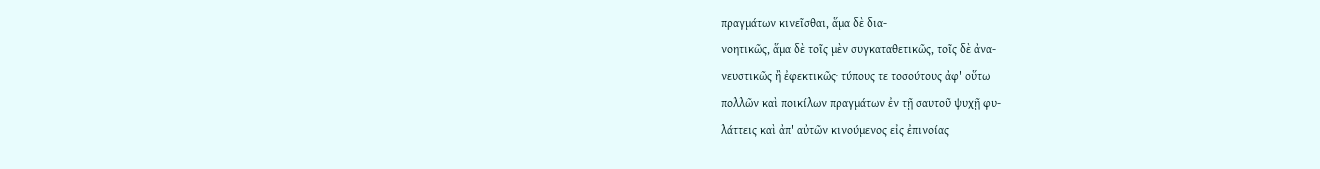πραγμάτων κινεῖσθαι, ἅμα δὲ δια-
νοητικῶς, ἅμα δὲ τοῖς μὲν συγκαταθετικῶς, τοῖς δὲ ἀνα-
νευστικῶς ἢ ἐφεκτικῶς· τύπους τε τοσούτους ἀφ' οὕτω
πολλῶν καὶ ποικίλων πραγμάτων ἐν τῇ σαυτοῦ ψυχῇ φυ-
λάττεις καὶ ἀπ' αὐτῶν κινούμενος εἰς ἐπινοίας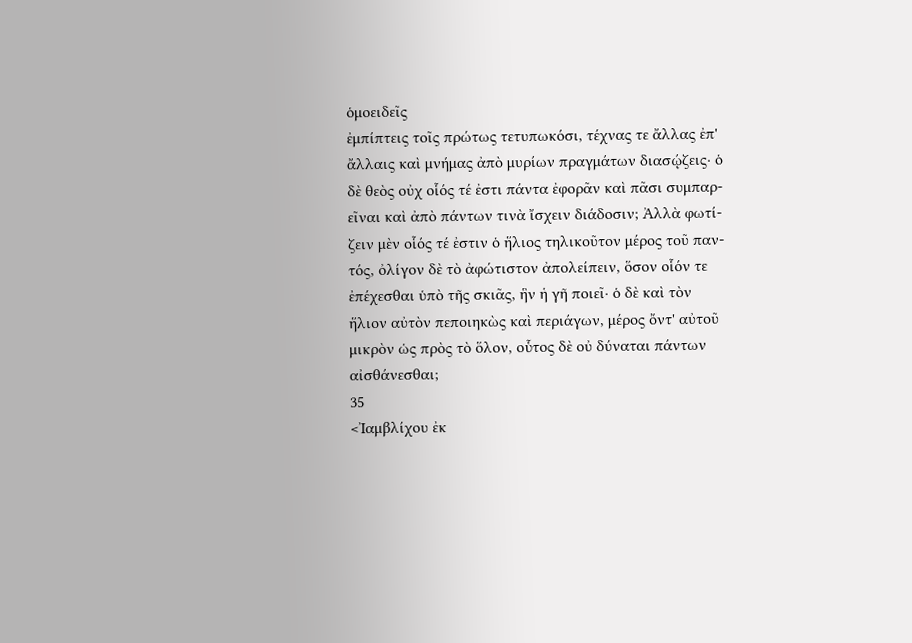ὁμοειδεῖς
ἐμπίπτεις τοῖς πρώτως τετυπωκόσι, τέχνας τε ἄλλας ἐπ'
ἄλλαις καὶ μνήμας ἀπὸ μυρίων πραγμάτων διασῴζεις· ὁ
δὲ θεὸς οὐχ οἷός τέ ἐστι πάντα ἐφορᾶν καὶ πᾶσι συμπαρ-
εῖναι καὶ ἀπὸ πάντων τινὰ ἴσχειν διάδοσιν; Ἀλλὰ φωτί-
ζειν μὲν οἷός τέ ἐστιν ὁ ἥλιος τηλικοῦτον μέρος τοῦ παν-
τός, ὀλίγον δὲ τὸ ἀφώτιστον ἀπολείπειν, ὅσον οἷόν τε
ἐπέχεσθαι ὑπὸ τῆς σκιᾶς, ἣν ἡ γῆ ποιεῖ· ὁ δὲ καὶ τὸν
ἥλιον αὐτὸν πεποιηκὼς καὶ περιάγων, μέρος ὄντ' αὐτοῦ
μικρὸν ὡς πρὸς τὸ ὅλον, οὗτος δὲ οὐ δύναται πάντων
αἰσθάνεσθαι;
35
<Ἰαμβλίχου ἐκ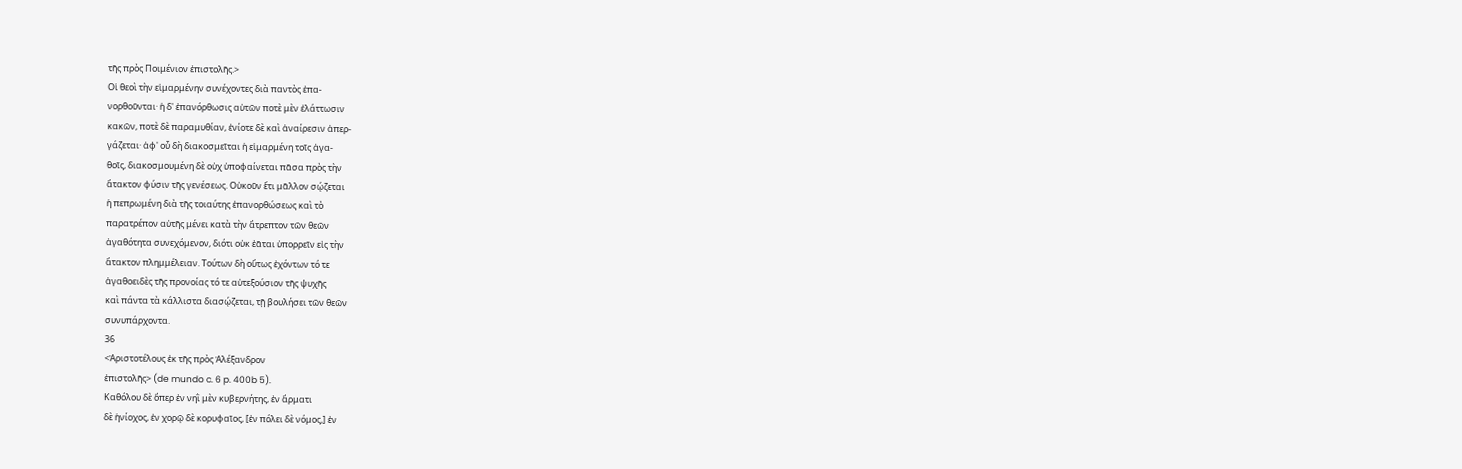τῆς πρὸς Ποιμένιον ἐπιστολῆς.>
Οἱ θεοὶ τὴν εἱμαρμένην συνέχοντες διὰ παντὸς ἐπα-
νορθοῦνται· ἡ δ' ἐπανόρθωσις αὐτῶν ποτὲ μὲν ἐλάττωσιν
κακῶν, ποτὲ δὲ παραμυθίαν, ἐνίοτε δὲ καὶ ἀναίρεσιν ἀπερ-
γάζεται· ἀφ' οὗ δὴ διακοσμεῖται ἡ εἱμαρμένη τοῖς ἀγα-
θοῖς, διακοσμουμένη δὲ οὐχ ὑποφαίνεται πᾶσα πρὸς τὴν
ἄτακτον φύσιν τῆς γενέσεως. Οὐκοῦν ἔτι μᾶλλον σῴζεται
ἡ πεπρωμένη διὰ τῆς τοιαύτης ἐπανορθώσεως καὶ τὸ
παρατρέπον αὐτῆς μένει κατὰ τὴν ἄτρεπτον τῶν θεῶν
ἀγαθότητα συνεχόμενον, διότι οὐκ ἐᾶται ὑπορρεῖν εἰς τὴν
ἄτακτον πλημμέλειαν. Τούτων δὴ οὕτως ἐχόντων τό τε
ἀγαθοειδὲς τῆς προνοίας τό τε αὐτεξούσιον τῆς ψυχῆς
καὶ πάντα τὰ κάλλιστα διασῴζεται, τῇ βουλήσει τῶν θεῶν
συνυπάρχοντα.
36
<Ἀριστοτέλους ἐκ τῆς πρὸς Ἀλέξανδρον
ἐπιστολῆς> (de mundo c. 6 p. 400b 5).
Καθόλου δὲ ὅπερ ἐν νηῒ μὲν κυβερνήτης, ἐν ἅρματι
δὲ ἡνίοχος, ἐν χορῷ δὲ κορυφαῖος, [ἐν πόλει δὲ νόμος,] ἐν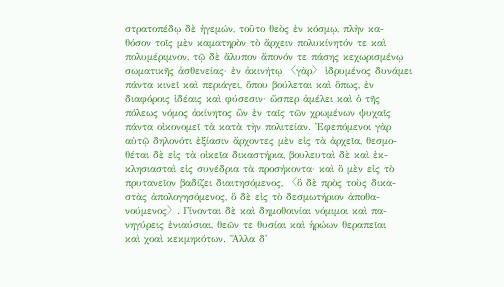στρατοπέδῳ δὲ ἡγεμών, τοῦτο θεὸς ἐν κόσμῳ, πλὴν κα-
θόσον τοῖς μὲν καματηρὸν τὸ ἄρχειν πολυκίνητόν τε καὶ
πολυμέριμνον, τῷ δὲ ἄλυπον ἄπονόν τε πάσης κεχωρισμένῳ
σωματικῆς ἀσθενείας· ἐν ἀκινήτῳ 〈γὰρ〉 ἱδρυμένος δυνάμει
πάντα κινεῖ καὶ περιάγει, ὅπου βούλεται καὶ ὅπως, ἐν
διαφόροις ἰδέαις καὶ φύσεσιν· ὥσπερ ἀμέλει καὶ ὁ τῆς
πόλεως νόμος ἀκίνητος ὢν ἐν ταῖς τῶν χρωμένων ψυχαῖς
πάντα οἰκονομεῖ τὰ κατὰ τὴν πολιτείαν. Ἐφεπόμενοι γὰρ
αὐτῷ δηλονότι ἐξίασιν ἄρχοντες μὲν εἰς τὰ ἀρχεῖα, θεσμο-
θέται δὲ εἰς τὰ οἰκεῖα δικαστήρια, βουλευταὶ δὲ καὶ ἐκ-
κλησιασταὶ εἰς συνέδρια τὰ προσήκοντα· καὶ ὃ μὲν εἰς τὸ
πρυτανεῖον βαδίζει διαιτησόμενος, 〈ὃ δὲ πρὸς τοὺς δικα-
στὰς ἀπολογησόμενος, ὃ δὲ εἰς τὸ δεσμωτήριον ἀποθα-
νούμενος〉. Γίνονται δὲ καὶ δημοθοινίαι νόμιμοι καὶ πα-
νηγύρεις ἐνιαύσιαι, θεῶν τε θυσίαι καὶ ἡρώων θεραπεῖαι
καὶ χοαὶ κεκμηκότων. Ἄλλα δ'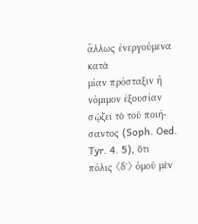ἄλλως ἐνεργούμενα κατὰ
μίαν πρόσταξιν ἢ νόμιμον ἐξουσίαν σῴζει τὸ τοῦ ποιή-
σαντος (Soph. Oed. Tyr. 4. 5), ὅτι
πόλις 〈δ'〉 ὁμοῦ μὲν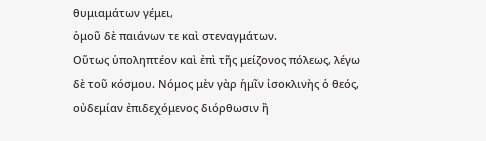θυμιαμάτων γέμει,
ὁμοῦ δὲ παιάνων τε καὶ στεναγμάτων.
Οὕτως ὑποληπτέον καὶ ἐπὶ τῆς μείζονος πόλεως, λέγω
δὲ τοῦ κόσμου. Νόμος μὲν γὰρ ἡμῖν ἰσοκλινὴς ὁ θεός,
οὐδεμίαν ἐπιδεχόμενος διόρθωσιν ἢ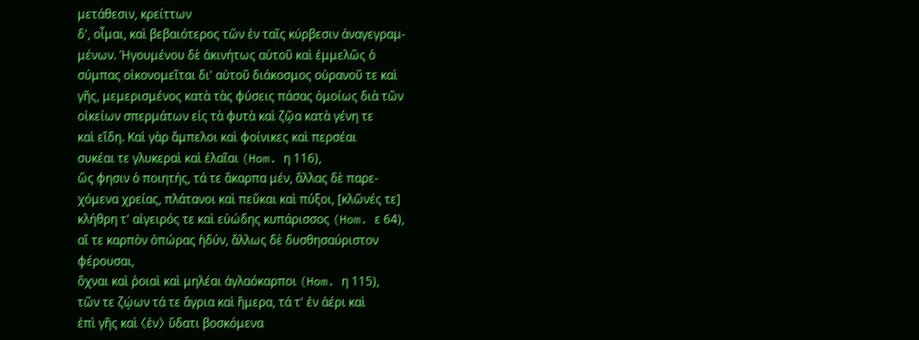μετάθεσιν, κρείττων
δ', οἶμαι, καὶ βεβαιότερος τῶν ἐν ταῖς κύρβεσιν ἀναγεγραμ-
μένων. Ἡγουμένου δὲ ἀκινήτως αὐτοῦ καὶ ἐμμελῶς ὁ
σύμπας οἰκονομεῖται δι' αὐτοῦ διάκοσμος οὐρανοῦ τε καὶ
γῆς, μεμερισμένος κατὰ τὰς φύσεις πάσας ὁμοίως διὰ τῶν
οἰκείων σπερμάτων εἰς τὰ φυτὰ καὶ ζῷα κατὰ γένη τε
καὶ εἴδη. Καὶ γὰρ ἄμπελοι καὶ φοίνικες καὶ περσέαι
συκέαι τε γλυκεραὶ καὶ ἐλαῖαι (Hom. η 116),
ὥς φησιν ὁ ποιητής, τά τε ἄκαρπα μέν, ἄλλας δὲ παρε-
χόμενα χρείας, πλάτανοι καὶ πεῦκαι καὶ πύξοι, [κλῶνές τε]
κλήθρη τ' αἰγειρός τε καὶ εὐώδης κυπάρισσος (Hom. ε 64),
αἵ τε καρπὸν ὀπώρας ἡδύν, ἄλλως δὲ δυσθησαύριστον
φέρουσαι,
ὄχναι καὶ ῥοιαὶ καὶ μηλέαι ἀγλαόκαρποι (Hom. η 115),
τῶν τε ζῴων τά τε ἄγρια καὶ ἥμερα, τά τ' ἐν ἀέρι καὶ
ἐπὶ γῆς καὶ 〈ἐν〉 ὕδατι βοσκόμενα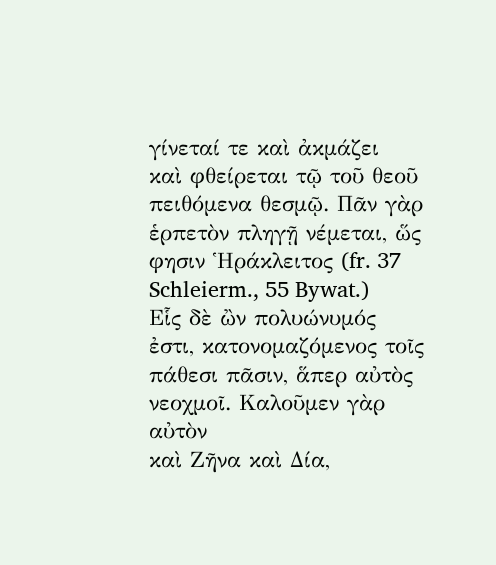γίνεταί τε καὶ ἀκμάζει
καὶ φθείρεται τῷ τοῦ θεοῦ πειθόμενα θεσμῷ. Πᾶν γὰρ
ἑρπετὸν πληγῇ νέμεται, ὥς φησιν Ἡράκλειτος (fr. 37
Schleierm., 55 Bywat.)
Εἷς δὲ ὢν πολυώνυμός ἐστι, κατονομαζόμενος τοῖς
πάθεσι πᾶσιν, ἅπερ αὐτὸς νεοχμοῖ. Καλοῦμεν γὰρ αὐτὸν
καὶ Ζῆνα καὶ Δία,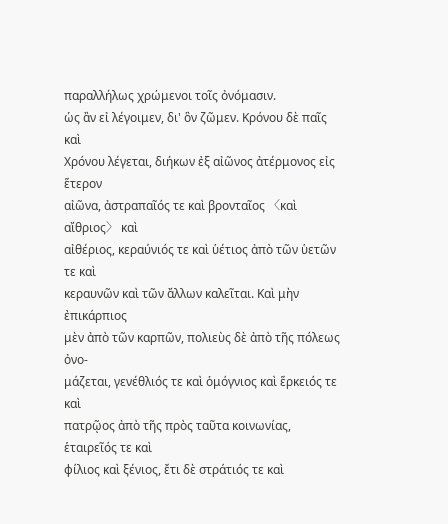παραλλήλως χρώμενοι τοῖς ὀνόμασιν.
ὡς ἂν εἰ λέγοιμεν, δι' ὃν ζῶμεν. Κρόνου δὲ παῖς καὶ
Χρόνου λέγεται, διήκων ἐξ αἰῶνος ἀτέρμονος εἰς ἕτερον
αἰῶνα, ἀστραπαῖός τε καὶ βρονταῖος 〈καὶ αἴθριος〉 καὶ
αἰθέριος, κεραύνιός τε καὶ ὑέτιος ἀπὸ τῶν ὑετῶν τε καὶ
κεραυνῶν καὶ τῶν ἄλλων καλεῖται. Καὶ μὴν ἐπικάρπιος
μὲν ἀπὸ τῶν καρπῶν, πολιεὺς δὲ ἀπὸ τῆς πόλεως ὀνο-
μάζεται, γενέθλιός τε καὶ ὁμόγνιος καὶ ἕρκειός τε καὶ
πατρῷος ἀπὸ τῆς πρὸς ταῦτα κοινωνίας, ἑταιρεῖός τε καὶ
φίλιος καὶ ξένιος, ἔτι δὲ στράτιός τε καὶ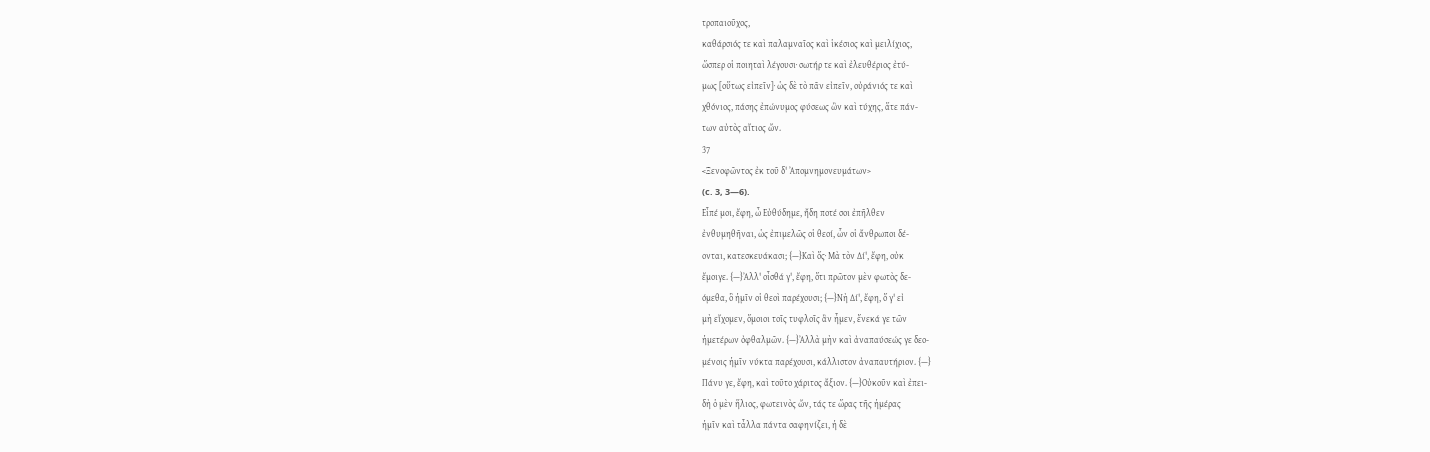τροπαιοῦχος,
καθάρσιός τε καὶ παλαμναῖος καὶ ἱκέσιος καὶ μειλίχιος,
ὥσπερ οἱ ποιηταὶ λέγουσι· σωτήρ τε καὶ ἐλευθέριος ἐτύ-
μως [οὕτως εἰπεῖν]· ὡς δὲ τὸ πᾶν εἰπεῖν, οὐράνιός τε καὶ
χθόνιος, πάσης ἐπώνυμος φύσεως ὢν καὶ τύχης, ἅτε πάν-
των αὐτὸς αἴτιος ὤν.
37
<Ξενοφῶντος ἐκ τοῦ δ' Ἀπομνημονευμάτων>
(c. 3, 3—6).
Εἶπέ μοι, ἔφη, ὦ Εὐθύδημε, ἤδη ποτέ σοι ἐπῆλθεν
ἐνθυμηθῆναι, ὡς ἐπιμελῶς οἱ θεοί, ὧν οἱ ἄνθρωποι δέ-
ονται, κατεσκευάκασι; {—}Καὶ ὅς· Μὰ τὸν Δί', ἔφη, οὐκ
ἔμοιγε. {—}Ἀλλ' οἶσθά γ', ἔφη, ὅτι πρῶτον μὲν φωτὸς δε-
όμεθα, ὃ ἡμῖν οἱ θεοὶ παρέχουσι; {—}Νὴ Δί', ἔφη, ὅ γ' εἰ
μὴ εἴχομεν, ὅμοιοι τοῖς τυφλοῖς ἂν ἦμεν, ἕνεκά γε τῶν
ἡμετέρων ὀφθαλμῶν. {—}Ἀλλὰ μὴν καὶ ἀναπαύσεώς γε δεο-
μένοις ἡμῖν νύκτα παρέχουσι, κάλλιστον ἀναπαυτήριον. {—}
Πάνυ γε, ἔφη, καὶ τοῦτο χάριτος ἄξιον. {—}Οὐκοῦν καὶ ἐπει-
δὴ ὁ μὲν ἥλιος, φωτεινὸς ὤν, τάς τε ὥρας τῆς ἡμέρας
ἡμῖν καὶ τἆλλα πάντα σαφηνίζει, ἡ δὲ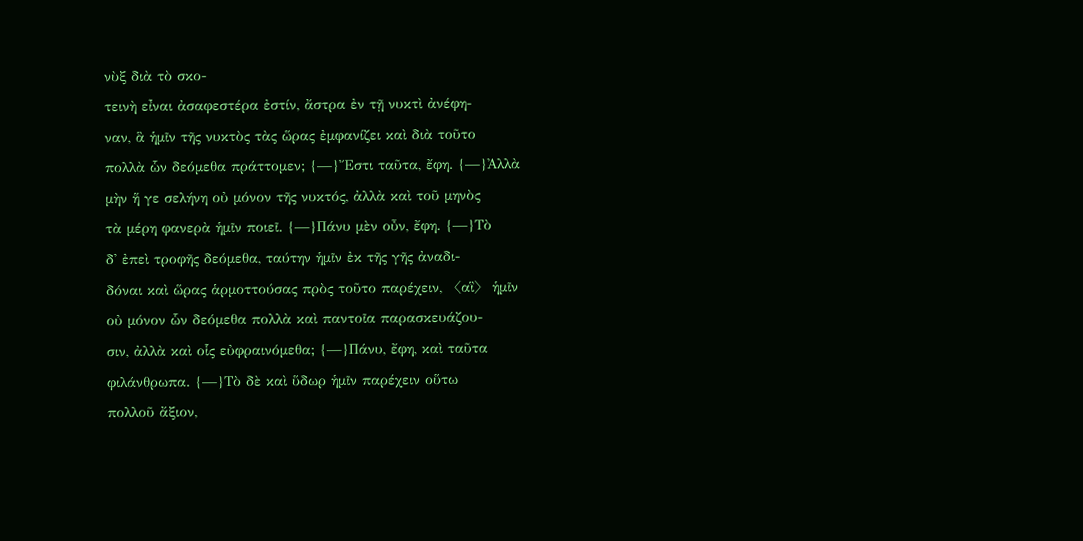νὺξ διὰ τὸ σκο-
τεινὴ εἶναι ἀσαφεστέρα ἐστίν, ἄστρα ἐν τῇ νυκτὶ ἀνέφη-
ναν, ἃ ἡμῖν τῆς νυκτὸς τὰς ὥρας ἐμφανίζει καὶ διὰ τοῦτο
πολλὰ ὧν δεόμεθα πράττομεν; {—}Ἔστι ταῦτα, ἔφη. {—}Ἀλλὰ
μὴν ἥ γε σελήνη οὐ μόνον τῆς νυκτός, ἀλλὰ καὶ τοῦ μηνὸς
τὰ μέρη φανερὰ ἡμῖν ποιεῖ. {—}Πάνυ μὲν οὖν, ἔφη. {—}Τὸ
δ' ἐπεὶ τροφῆς δεόμεθα, ταύτην ἡμῖν ἐκ τῆς γῆς ἀναδι-
δόναι καὶ ὥρας ἁρμοττούσας πρὸς τοῦτο παρέχειν, 〈αἳ〉 ἡμῖν
οὐ μόνον ὧν δεόμεθα πολλὰ καὶ παντοῖα παρασκευάζου-
σιν, ἀλλὰ καὶ οἷς εὐφραινόμεθα; {—}Πάνυ, ἔφη, καὶ ταῦτα
φιλάνθρωπα. {—}Τὸ δὲ καὶ ὕδωρ ἡμῖν παρέχειν οὕτω
πολλοῦ ἄξιον,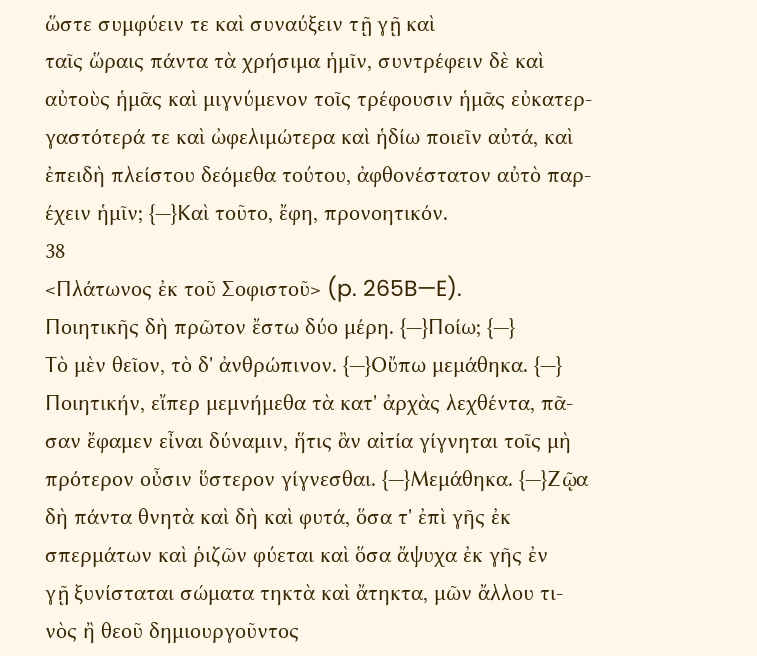ὥστε συμφύειν τε καὶ συναύξειν τῇ γῇ καὶ
ταῖς ὥραις πάντα τὰ χρήσιμα ἡμῖν, συντρέφειν δὲ καὶ
αὐτοὺς ἡμᾶς καὶ μιγνύμενον τοῖς τρέφουσιν ἡμᾶς εὐκατερ-
γαστότερά τε καὶ ὠφελιμώτερα καὶ ἡδίω ποιεῖν αὐτά, καὶ
ἐπειδὴ πλείστου δεόμεθα τούτου, ἀφθονέστατον αὐτὸ παρ-
έχειν ἡμῖν; {—}Καὶ τοῦτο, ἔφη, προνοητικόν.
38
<Πλάτωνος ἐκ τοῦ Σοφιστοῦ> (p. 265B—E).
Ποιητικῆς δὴ πρῶτον ἔστω δύο μέρη. {—}Ποίω; {—}
Τὸ μὲν θεῖον, τὸ δ' ἀνθρώπινον. {—}Οὔπω μεμάθηκα. {—}
Ποιητικήν, εἴπερ μεμνήμεθα τὰ κατ' ἀρχὰς λεχθέντα, πᾶ-
σαν ἔφαμεν εἶναι δύναμιν, ἥτις ἂν αἰτία γίγνηται τοῖς μὴ
πρότερον οὖσιν ὕστερον γίγνεσθαι. {—}Μεμάθηκα. {—}Ζῷα
δὴ πάντα θνητὰ καὶ δὴ καὶ φυτά, ὅσα τ' ἐπὶ γῆς ἐκ
σπερμάτων καὶ ῥιζῶν φύεται καὶ ὅσα ἄψυχα ἐκ γῆς ἐν
γῇ ξυνίσταται σώματα τηκτὰ καὶ ἄτηκτα, μῶν ἄλλου τι-
νὸς ἢ θεοῦ δημιουργοῦντος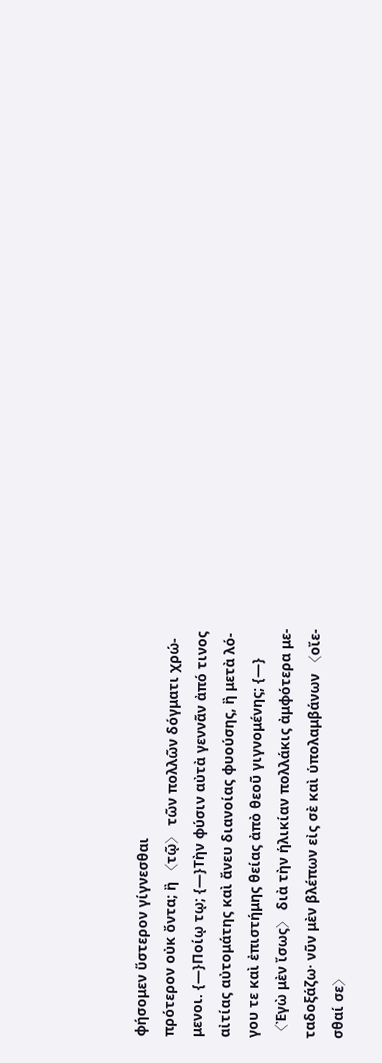φήσομεν ὕστερον γίγνεσθαι
πρότερον οὐκ ὄντα; ἢ 〈τῷ〉 τῶν πολλῶν δόγματι χρώ-
μενοι. {—}Ποίῳ τῳ; {—}Τὴν φύσιν αὐτὰ γεννᾶν ἀπό τινος
αἰτίας αὐτομάτης καὶ ἄνευ διανοίας φυούσης, ἢ μετὰ λό-
γου τε καὶ ἐπιστήμης θείας ἀπὸ θεοῦ γιγνομένης; {—}
〈Ἐγὼ μὲν ἴσως〉 διὰ τὴν ἡλικίαν πολλάκις ἀμφότερα με-
ταδοξάζω· νῦν μὲν βλέπων εἰς σὲ καὶ ὑπολαμβάνων 〈οἴε-
σθαί σε〉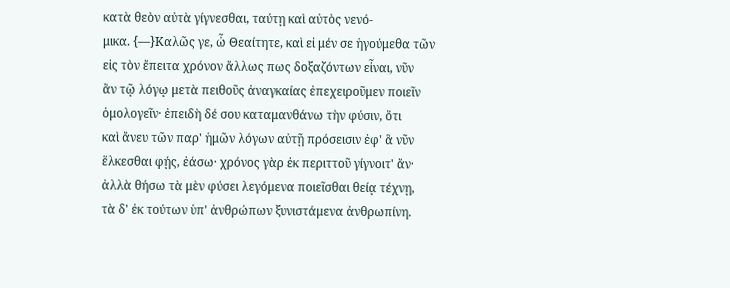κατὰ θεὸν αὐτὰ γίγνεσθαι, ταύτῃ καὶ αὐτὸς νενό-
μικα. {—}Καλῶς γε, ὦ Θεαίτητε, καὶ εἰ μέν σε ἡγούμεθα τῶν
εἰς τὸν ἔπειτα χρόνον ἄλλως πως δοξαζόντων εἶναι, νῦν
ἂν τῷ λόγῳ μετὰ πειθοῦς ἀναγκαίας ἐπεχειροῦμεν ποιεῖν
ὁμολογεῖν· ἐπειδὴ δέ σου καταμανθάνω τὴν φύσιν, ὅτι
καὶ ἄνευ τῶν παρ' ἡμῶν λόγων αὐτῇ πρόσεισιν ἐφ' ἃ νῦν
ἕλκεσθαι φῄς, ἐάσω· χρόνος γὰρ ἐκ περιττοῦ γίγνοιτ' ἄν·
ἀλλὰ θήσω τὰ μὲν φύσει λεγόμενα ποιεῖσθαι θείᾳ τέχνῃ,
τὰ δ' ἐκ τούτων ὑπ' ἀνθρώπων ξυνιστάμενα ἀνθρωπίνη.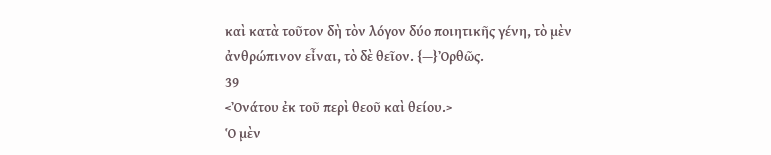καὶ κατὰ τοῦτον δὴ τὸν λόγον δύο ποιητικῆς γένη, τὸ μὲν
ἀνθρώπινον εἶναι, τὸ δὲ θεῖον. {—}Ὀρθῶς.
39
<Ὀνάτου ἐκ τοῦ περὶ θεοῦ καὶ θείου.>
Ὁ μὲν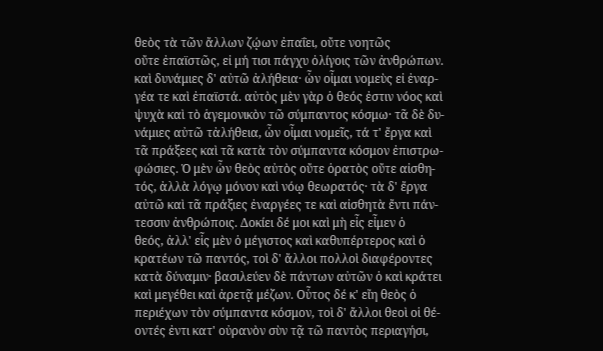θεὸς τὰ τῶν ἄλλων ζῴων ἐπαΐει, οὔτε νοητῶς
οὔτε ἐπαϊστῶς, εἰ μή τισι πάγχυ ὀλίγοις τῶν ἀνθρώπων.
καὶ δυνάμιες δ' αὐτῶ ἀλήθεια· ὧν οἶμαι νομεὺς εἰ ἐναρ-
γέα τε καὶ ἐπαϊστά. αὐτὸς μὲν γὰρ ὁ θεός ἐστιν νόος καὶ
ψυχὰ καὶ τὸ ἁγεμονικὸν τῶ σύμπαντος κόσμω· τᾶ δὲ δυ-
νάμιες αὐτῶ τἀλήθεια, ὧν οἶμαι νομεῖς, τά τ' ἔργα καὶ
τᾶ πράξεες καὶ τᾶ κατὰ τὸν σύμπαντα κόσμον ἐπιστρω-
φώσιες. Ὁ μὲν ὦν θεὸς αὐτὸς οὔτε ὁρατὸς οὔτε αἰσθη-
τός, ἀλλὰ λόγῳ μόνον καὶ νόῳ θεωρατός· τὰ δ' ἔργα
αὐτῶ καὶ τᾶ πράξιες ἐναργέες τε καὶ αἰσθητὰ ἔντι πάν-
τεσσιν ἀνθρώποις. Δοκίει δέ μοι καὶ μὴ εἷς εἶμεν ὁ
θεός, ἀλλ' εἷς μὲν ὁ μέγιστος καὶ καθυπέρτερος καὶ ὁ
κρατέων τῶ παντός, τοὶ δ' ἄλλοι πολλοὶ διαφέροντες
κατὰ δύναμιν· βασιλεύεν δὲ πάντων αὐτῶν ὁ καὶ κράτει
καὶ μεγέθει καὶ ἀρετᾷ μέζων. Οὗτος δέ κ' εἴη θεὸς ὁ
περιέχων τὸν σύμπαντα κόσμον, τοὶ δ' ἄλλοι θεοὶ οἱ θέ-
οντές ἐντι κατ' οὐρανὸν σὺν τᾷ τῶ παντὸς περιαγήσι,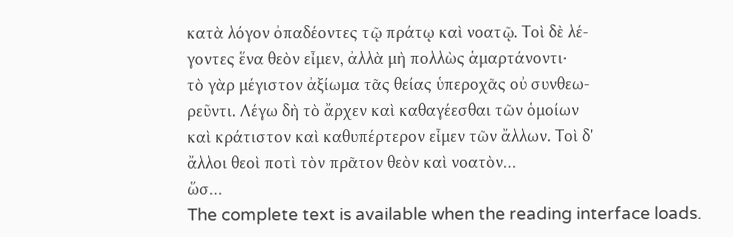κατὰ λόγον ὀπαδέοντες τῷ πράτῳ καὶ νοατῷ. Τοὶ δὲ λέ-
γοντες ἕνα θεὸν εἶμεν, ἀλλὰ μὴ πολλὼς ἁμαρτάνοντι·
τὸ γὰρ μέγιστον ἀξίωμα τᾶς θείας ὑπεροχᾶς οὐ συνθεω-
ρεῦντι. Λέγω δὴ τὸ ἄρχεν καὶ καθαγέεσθαι τῶν ὁμοίων
καὶ κράτιστον καὶ καθυπέρτερον εἶμεν τῶν ἄλλων. Τοὶ δ'
ἄλλοι θεοὶ ποτὶ τὸν πρᾶτον θεὸν καὶ νοατὸν…
ὥσ…
The complete text is available when the reading interface loads.